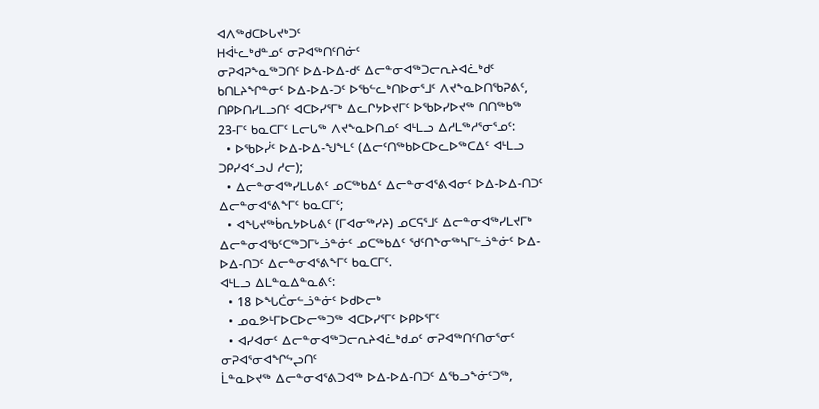ᐊᐱᖅᑯᑕᐅᒐᔪᒃᑐᑦ
ᕼᐋᒻᓚᒃᑯᓐᓄᑦ ᓂᕈᐊᖅᑎᑦᑎᓃᑦ
ᓂᕈᐊᕈᖕᓇᖅᑐᑎᑦ ᐅᐃ-ᐅᐃ-ᑯᑦ ᐃᓕᓐᓂᐊᖅᑐᓕᕆᔨᐊᓛᒃᑯᑦ ᑲᑎᒪᔨᖏᓐᓂᑦ ᐅᐃ-ᐅᐃ-ᑐᑦ ᐅᖃᓪᓚᒃᑎᐅᓂᕐᒧᑦ ᐱᔪᖕᓇᐅᑎᖃᕈᕕᑦ, ᑎᑭᐅᑎᓯᒪᓗᑎᑦ ᐊᑕᐅᓯᕐᒥᒃ ᐃᓚᒋᔭᐅᔪᒥᑦ ᐅᖃᐅᓯᐅᔪᖅ ᑎᑎᖅᑲᖅ 23-ᒥᑦ ᑲᓇᑕᒥᑦ ᒪᓕᒐᖅ ᐱᔪᖕᓇᐅᑎᓄᑦ ᐊᒻᒪᓗ ᐃᓱᒪᖅᓱᕐᓂᕐᓄᑦ:
  • ᐅᖃᐅᓰᑦ ᐅᐃ-ᐅᐃ-ᖑᖕᒪᑦ (ᐃᓕᑦᑎᖅᑲᐅᑕᐅᓚᐅᖅᑕᐃᑦ ᐊᒻᒪᓗ ᑐᑭᓯᐊᑉᓗᒍ ᓱᓕ);
  • ᐃᓕᓐᓂᐊᖅᓯᒪᒐᕕᑦ ᓄᑕᖅᑲᐃᑦ ᐃᓕᓐᓂᐊᕐᕕᐊᓂᑦ ᐅᐃ-ᐅᐃ-ᑎᑐᑦ ᐃᓕᓐᓂᐊᕐᕕᖕᒥᑦ ᑲᓇᑕᒥᑦ;
  • ᐊᖓᔪᖅᑳᕆᔭᐅᒐᕕᑦ (ᒥᐊᓂᖅᓯᔨ) ᓄᑕᕋᕐᒧᑦ ᐃᓕᓐᓂᐊᖅᓯᒪᔪᒥᒃ ᐃᓕᓐᓂᐊᖃᑦᑕᖅᑐᒥᒡᓘᓐᓃᑦ ᓄᑕᖅᑲᐃᑦ ᖁᑦᑎᖕᓂᖅᓴᒥᓪᓘᓐᓃᑦ ᐅᐃ-ᐅᐃ-ᑎᑐᑦ ᐃᓕᓐᓂᐊᕐᕕᖕᒥᑦ ᑲᓇᑕᒥᑦ.
ᐊᒻᒪᓗ ᐃᒪᓐᓇᐃᓐᓇᕕᑦ:
  • 18 ᐅᖓᑖᓂᓪᓘᓐᓃᑦ ᐅᑯᐅᓕᒃ
  • ᓄᓇᕗᒻᒥᐅᑕᐅᓕᖅᑐᖅ ᐊᑕᐅᓯᕐᒥᑦ ᐅᑭᐅᕐᒥᑦ
  • ᐊᓯᐊᓂᑦ ᐃᓕᓐᓂᐊᖅᑐᓕᕆᔨᐊᓛᒃᑯᓄᑦ ᓂᕈᐊᖅᑎᑦᑎᓂᕐᓂᑦ ᓂᕈᐊᕐᓂᐊᖏᖦᖢᑎᑦ
ᒫᓐᓇᐅᔪᖅ ᐃᓕᓐᓂᐊᕐᕕᑐᐊᖅ ᐅᐃ-ᐅᐃ-ᑎᑐᑦ ᐃᖃᓗᖕᓃᑦᑐᖅ,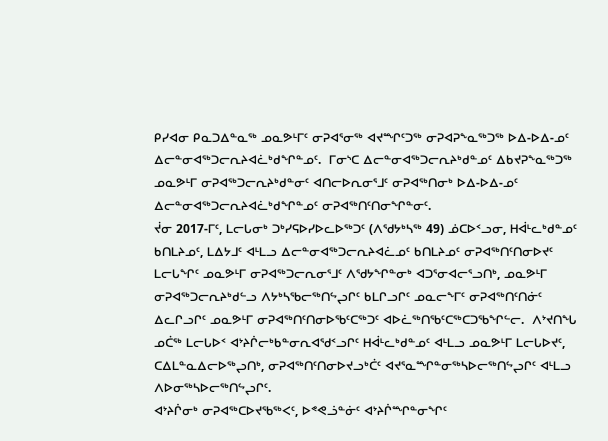ᑭᓯᐊᓂ ᑭᓇᑐᐃᓐᓇᖅ ᓄᓇᕗᒻᒥᑦ ᓂᕈᐊᕐᓂᖅ ᐊᔪᙱᑦᑐᖅ ᓂᕈᐊᕈᖕᓇᖅᑐᖅ ᐅᐃ-ᐅᐃ-ᓄᑦ ᐃᓕᓐᓂᐊᖅᑐᓕᕆᔨᐊᓛᒃᑯᖏᓐᓄᑦ.  ᒥᓂᔅᑕ ᐃᓕᓐᓂᐊᖅᑐᓕᕆᔨᒃᑯᓐᓄᑦ ᐃᑲᔪᕈᖕᓇᖅᑐᖅ ᓄᓇᕗᒻᒥ ᓂᕈᐊᖅᑐᓕᕆᔨᒃᑯᓐᓂᑦ ᐊᑎᓕᐅᕆᓂᕐᒧᑦ ᓂᕈᐊᖅᑎᓂᒃ ᐅᐃ-ᐅᐃ-ᓄᑦ ᐃᓕᓐᓂᐊᖅᑐᓕᕆᔨᐊᓛᒃᑯᖏᓐᓄᑦ ᓂᕈᐊᖅᑎᑦᑎᓂᖏᓐᓂᑦ.
ᔫᓂ 2017-ᒥᑦ, ᒪᓕᒐᓂᒃ ᑐᒃᓯᕋᐅᓯᐅᓚᐅᖅᑐᑦ (ᐱᖁᔭᒃᓴᖅ 49) ᓅᑕᐅᑉᓗᓂ, ᕼᐋᒻᓚᒃᑯᓐᓄᑦ ᑲᑎᒪᔨᓄᑦ, ᒪᐃᔭᒧᑦ ᐊᒻᒪᓗ ᐃᓕᓐᓂᐊᖅᑐᓕᕆᔨᐊᓛᓄᑦ ᑲᑎᒪᔨᓄᑦ ᓂᕈᐊᖅᑎᑦᑎᓂᐅᔪᑦ ᒪᓕᒐᖏᑦ ᓄᓇᕗᒻᒥ ᓂᕈᐊᖅᑐᓕᕆᓂᕐᒧᑦ ᐱᖁᔭᖏᓐᓂᒃ ᐊᑐᕐᓂᐊᓕᕐᓗᑎᒃ, ᓄᓇᕗᒻᒥ ᓂᕈᐊᖅᑐᓕᕆᔨᒃᑯᓪᓗ ᐱᔭᒃᓴᖃᓕᖅᑎᖦᖢᒋᑦ ᑲᒪᒋᓗᒋᑦ ᓄᓇᓕᖕᒥᑦ ᓂᕈᐊᖅᑎᑦᑎᓃᑦ ᐃᓚᒋᓗᒋᑦ ᓄᓇᕗᒻᒥ ᓂᕈᐊᖅᑎᑦᑎᓂᐅᖃᑦᑕᖅᑐᑦ ᐊᐅᓛᖅᑎᖃᑦᑕᖅᑕᑐᖃᖏᓪᓕ.  ᐱᔾᔪᑎᖓ ᓄᑖᖅ ᒪᓕᒐᐅᑉ ᐊᔾᔨᒌᓕᒃᑲᓐᓂᕆᐊᖁᑉᓗᒋᑦ ᕼᐋᒻᓚᒃᑯᓐᓄᑦ ᐊᒻᒪᓗ ᓄᓇᕗᒻᒥ ᒪᓕᒐᐅᔪᑦ, ᑕᐃᒪᓐᓇᐃᓕᐅᖅᖢᑎᒃ, ᓂᕈᐊᖅᑎᑦᑎᓂᐅᔪᓗᒃᑖᑦ ᐊᔪᕐᓇᙱᓐᓂᖅᓴᐅᓕᖅᑎᖦᖢᒋᑦ ᐊᒻᒪᓗ ᐱᐅᓂᖅᓴᐅᓕᖅᑎᖦᖢᒋᑦ.
ᐊᔾᔨᒌᓂᒃ ᓂᕈᐊᖅᑕᐅᔪᖃᖅᐸᑦ, ᐅᕝᕙᓘᓐᓃᑦ ᐊᔾᔨᒌᙱᓐᓂᖏᑦ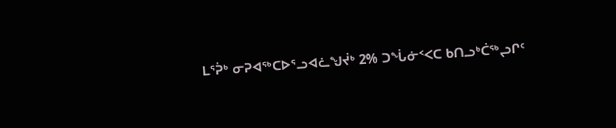ᒪᕐᕉᒃ ᓂᕈᐊᖅᑕᐅᕐᓗᐊᓛᖑᔫᒃ 2% ᑐᖔᓃᑉᐸᑕ ᑲᑎᓗᒃᑖᖅᖢᒋᑦ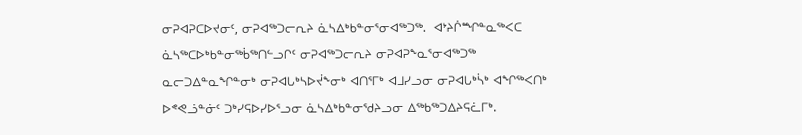ᓂᕈᐊᕈᑕᐅᔪᓂᑦ, ᓂᕈᐊᖅᑐᓕᕆᔨ ᓈᓴᐃᒃᑲᓐᓂᕐᓂᐊᖅᑐᖅ.  ᐊᔾᔨᒌᙱᓐᓇᖅᐸᑕ ᓈᓴᖅᑕᐅᒃᑲᓐᓂᖅᑳᖅᑎᓪᓗᒋᑦ ᓂᕈᐊᖅᑐᓕᕆᔨ ᓂᕈᐊᕈᖕᓇᕐᓂᐊᖅᑐᖅ ᓇᓕᑐᐃᓐᓇᖏᓐᓂᒃ ᓂᕈᐊᒐᒃᓴᐅᔫᖕᓂᒃ ᐊᑎᕐᒥᒃ ᐊᒧᓯᓗᓂ ᓂᕈᐊᒐᒃᓵᒃ ᐊᖏᖅᐸᑎᒃ ᐅᕝᕙᓘᓐᓃᑦ ᑐᒃᓯᕋᐅᓯᐅᕐᓗᓂ ᓈᓴᐃᒃᑲᓐᓂᖁᔨᓗᓂ ᐃᖅᑲᖅᑐᐃᔨᕋᓛᒥᒃ.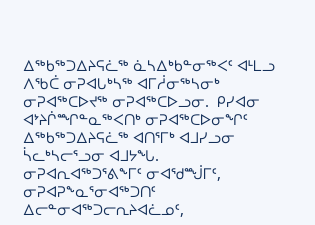ᐃᖅᑲᖅᑐᐃᔨᕋᓛᖅ ᓈᓴᐃᒃᑲᓐᓂᖅᐸᑦ ᐊᒻᒪᓗ ᐱᖃᑖ ᓂᕈᐊᒐᒃᓴᖅ ᐊᒥᓲᓂᖅᓴᓂᒃ ᓂᕈᐊᖅᑕᐅᔪᖅ ᓂᕈᐊᖅᑕᐅᓗᓂ.  ᑭᓯᐊᓂ ᐊᔾᔨᒌᙱᓐᓇᖅᐸᑎᒃ ᓂᕈᐊᖅᑕᐅᓂᖏᑦ ᐃᖅᑲᖅᑐᐃᔨᕋᓛᖅ ᐊᑎᕐᒥᒃ ᐊᒧᓯᓗᓂ ᓵᓚᒃᓴᓕᕐᓗᓂ ᐊᒧᔭᖓ.
ᓂᕈᐊᕆᐊᖅᑐᕐᕕᖕᒥᑦ ᓂᐊᖁᙴᒥᑦ, ᓂᕈᐊᕈᖕᓇᕐᓂᐊᖅᑐᑎᑦ ᐃᓕᓐᓂᐊᖅᑐᓕᕆᔨᐊᓛᓄᑦ,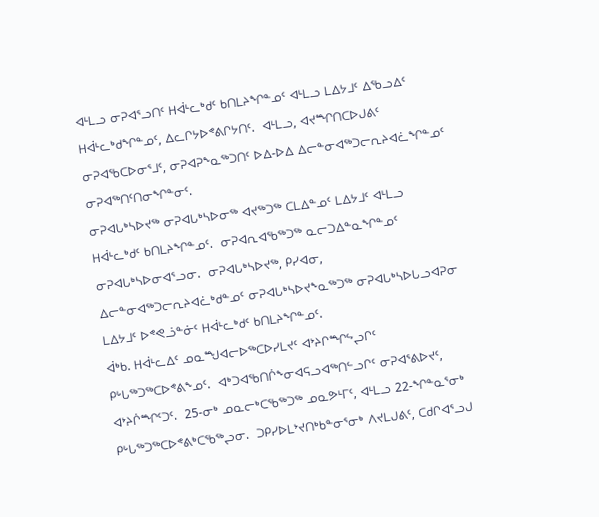ᐊᒻᒪᓗ ᓂᕈᐊᕐᓗᑎᑦ ᕼᐋᒻᓚᒃᑯᑦ ᑲᑎᒪᔨᖏᓐᓄᑦ ᐊᒻᒪᓗ ᒪᐃᔭᒧᑦ ᐃᖃᓗᐃᑦ ᕼᐋᒻᓚᒃᑯᖏᓐᓄᑦ, ᐃᓚᒋᔭᐅᕝᕕᒋᔭᑎᑦ.  ᐊᒻᒪᓗ, ᐊᔪᙱᑎᑕᐅᒍᕕᑦ ᓂᕈᐊᖃᑕᐅᓂᕐᒧᑦ, ᓂᕈᐊᕈᖕᓇᖅᑐᑎᑦ ᐅᐃ-ᐅᐃ ᐃᓕᓐᓂᐊᖅᑐᓕᕆᔨᐊᓛᖏᓐᓄᑦ ᓂᕈᐊᖅᑎᑦᑎᓂᖏᓐᓂᑦ.
ᓂᕈᐊᒐᒃᓴᐅᔪᖅ ᓂᕈᐊᒐᒃᓴᐅᓂᖅ ᐊᔪᖅᑐᖅ ᑕᒪᐃᓐᓄᑦ ᒪᐃᔭᒧᑦ ᐊᒻᒪᓗ ᕼᐋᒻᓚᒃᑯᑦ ᑲᑎᒪᔨᖏᓐᓄᑦ.  ᓂᕈᐊᕆᐊᖃᖅᑐᖅ ᓇᓕᑐᐃᓐᓇᖏᓐᓄᑦ ᓂᕈᐊᒐᒃᓴᐅᓂᐊᕐᓗᓂ.  ᓂᕈᐊᒐᒃᓴᐅᔪᖅ, ᑭᓯᐊᓂ, ᐃᓕᓐᓂᐊᖅᑐᓕᕆᔨᐊᓛᒃᑯᓐᓄᑦ ᓂᕈᐊᒐᒃᓴᐅᔪᖕᓇᖅᑐᖅ ᓂᕈᐊᒐᒃᓴᐅᒐᓗᐊᕈᓂ ᒪᐃᔭᒧᑦ ᐅᕝᕙᓘᓐᓃᑦ ᕼᐋᒻᓚᒃᑯᑦ ᑲᑎᒪᔨᖏᓐᓄᑦ.
ᐋᒃᑲ. ᕼᐋᒻᓚᐃᑦ ᓄᓇᙳᐊᓕᐅᖅᑕᐅᓯᒪᔪᑦ ᐊᔾᔨᒋᙱᖦᖢᒋᑦ ᑭᒡᒐᖅᑐᖅᑕᐅᕝᕕᖕᓄᑦ.  ᐊᒃᑐᐊᖃᑎᒌᖕᓂᐊᕋᓗᐊᖅᑎᓪᓗᒋᑦ ᓂᕈᐊᕐᕕᐅᔪᑦ, ᐊᔾᔨᒌᙱᑦᑐᑦ.  25-ᓂᒃ ᓄᓇᓕᒃᑕᖃᖅᑐᖅ ᓄᓇᕗᒻᒥᑦ, ᐊᒻᒪᓗ 22-ᖏᓐᓇᕐᓂᒃ ᑭᒡᒐᖅᑐᖅᑕᐅᕝᕕᒃᑕᖃᖅᖢᓂ.  ᑐᑭᓯᐅᒪᔾᔪᑎᒃᑲᓐᓂᕐᓂᒃ ᐱᔪᒪᒍᕕᑦ, ᑕᑯᒋᐊᕐᓗᒍ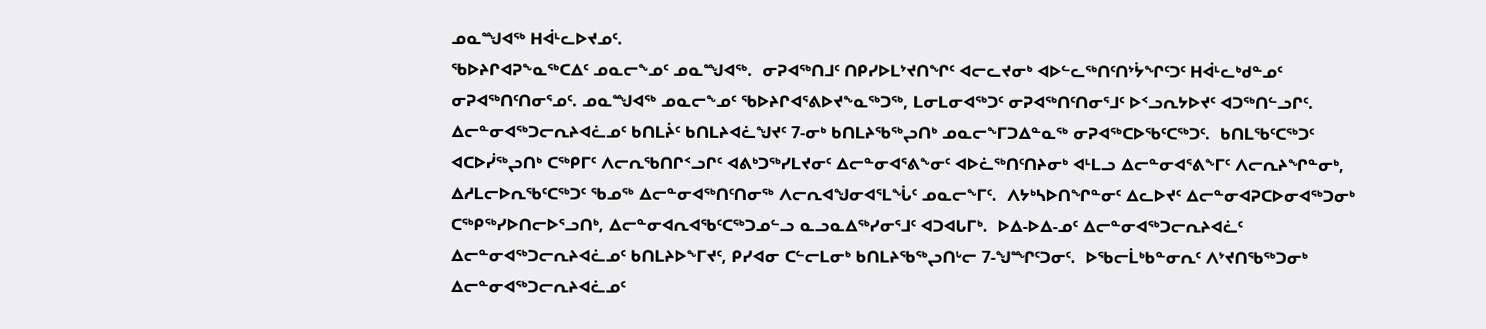ᓄᓇᙳᐊᖅ ᕼᐋᒻᓚᐅᔪᓄᑦ.
ᖃᐅᔨᒋᐊᕈᖕᓇᖅᑕᐃᑦ ᓄᓇᓕᖕᓄᑦ ᓄᓇᙳᐊᖅ.  ᓂᕈᐊᖅᑎᒧᑦ ᑎᑭᓯᐅᒪᔾᔪᑎᖏᑦ ᐊᓕᓚᔪᓂᒃ ᐊᐅᓪᓚᖅᑎᑦᑎᔾᔮᖏᑦᑐᑦ ᕼᐋᒻᓚᒃᑯᓐᓄᑦ ᓂᕈᐊᖅᑎᑦᑎᓂᕐᓄᑦ. ᓄᓇᙳᐊᖅ ᓄᓇᓕᖕᓄᑦ ᖃᐅᔨᒋᐊᕐᕕᐅᔪᖕᓇᖅᑐᖅ, ᒪᓂᒪᓂᐊᖅᑐᑦ ᓂᕈᐊᖅᑎᑦᑎᓂᕐᒧᑦ ᐅᑉᓗᕆᔭᐅᔪᑦ ᐊᑐᖅᑎᓪᓗᒋᑦ.
ᐃᓕᓐᓂᐊᖅᑐᓕᕆᔨᐊᓛᓄᑦ ᑲᑎᒪᔩᑦ ᑲᑎᒪᔨᐊᓛᖑᔪᑦ 7-ᓂᒃ ᑲᑎᒪᔨᖃᖅᖢᑎᒃ ᓄᓇᓕᖕᒥᑐᐃᓐᓇᖅ ᓂᕈᐊᖅᑕᐅᖃᑦᑕᖅᑐᑦ.  ᑲᑎᒪᖃᑦᑕᖅᑐᑦ ᐊᑕᐅᓰᖅᖢᑎᒃ ᑕᖅᑭᒥᑦ ᐱᓕᕆᖃᑎᒋᑉᓗᒋᑦ ᐊᕕᒃᑐᖅᓯᒪᔪᓂᑦ ᐃᓕᓐᓂᐊᕐᕕᖕᓂᑦ ᐊᐅᓛᖅᑎᑦᑎᔨᓂᒃ ᐊᒻᒪᓗ ᐃᓕᓐᓂᐊᕐᕕᖕᒥᑦ ᐱᓕᕆᔨᖏᓐᓂᒃ, ᐃᓱᒪᓕᐅᕆᖃᑦᑕᖅᑐᑦ ᖃᓄᖅ ᐃᓕᓐᓂᐊᖅᑎᑦᑎᓂᖅ ᐱᓕᕆᐊᖑᓂᐊᕐᒪᖔᑦ ᓄᓇᓕᖕᒥᑦ.  ᐱᔭᒃᓴᐅᑎᖏᓐᓂᑦ ᐃᓚᐅᔪᑦ ᐃᓕᓐᓂᐊᕈᑕᐅᓂᐊᖅᑐᓂᒃ ᑕᖅᑭᖅᓯᐅᑎᓕᐅᕐᓗᑎᒃ, ᐃᓕᓐᓂᐊᕆᐊᖃᑦᑕᖅᑐᓄᓪᓗ ᓇᓗᓇᐃᖅᓯᓂᕐᒧᑦ ᐊᑐᐊᒐᒥᒃ.  ᐅᐃ-ᐅᐃ-ᓄᑦ ᐃᓕᓐᓂᐊᖅᑐᓕᕆᔨᐊᓛᑦ ᐃᓕᓐᓂᐊᖅᑐᓕᕆᔨᐊᓛᓄᑦ ᑲᑎᒪᔨᐅᖕᒥᔪᑦ, ᑭᓯᐊᓂ ᑕᓪᓕᒪᓂᒃ ᑲᑎᒪᔨᖃᖅᖢᑎᒡᓕ 7-ᖑᙱᑦᑐᓂᑦ.  ᐅᖃᓕᒫᒃᑲᓐᓂᕆᑦ ᐱᔾᔪᑎᖃᖅᑐᓂᒃ ᐃᓕᓐᓂᐊᖅᑐᓕᕆᔨᐊᓛᓄᑦ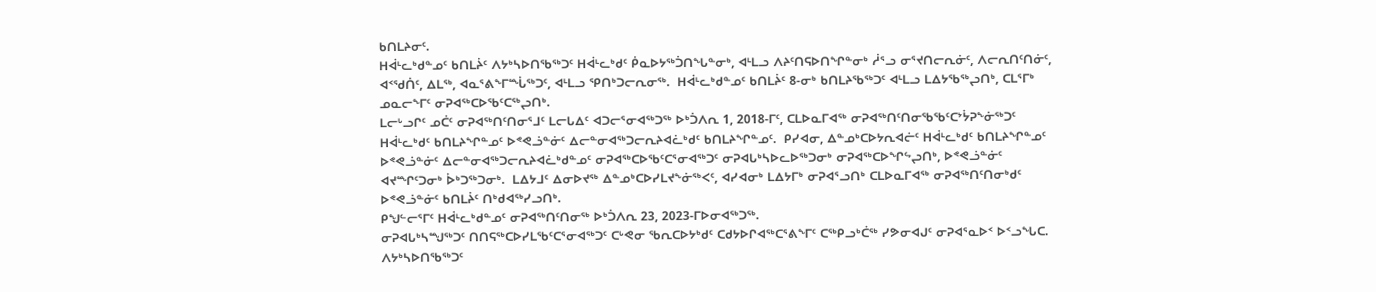ᑲᑎᒪᔨᓂᑦ.
ᕼᐋᒻᓚᒃᑯᓐᓄᑦ ᑲᑎᒪᔩᑦ ᐱᔭᒃᓴᐅᑎᖃᖅᑐᑦ ᕼᐋᒻᓚᒃᑯᑦ ᑮᓇᐅᔭᖅᑑᑎᖓᓐᓂᒃ, ᐊᒻᒪᓗ ᐱᔨᑦᑎᕋᐅᑎᖏᓐᓂᒃ ᓲᕐᓗ ᓂᕐᔪᑎᓕᕆᓃᑦ, ᐱᓕᕆᑎᑦᑎᓃᑦ, ᐊᑉᖁᑏᑦ, ᐃᒪᖅ, ᐊᓇᕐᕕᖕᒥᙶᖅᑐᑦ, ᐊᒻᒪᓗ ᕿᑎᒃᑐᓕᕆᓂᖅ.  ᕼᐋᒻᓚᒃᑯᓐᓄᑦ ᑲᑎᒪᔩᑦ 8-ᓂᒃ ᑲᑎᒪᔨᖃᖅᑐᑦ ᐊᒻᒪᓗ ᒪᐃᔭᖃᖅᖢᑎᒃ, ᑕᒪᕐᒥᒃ ᓄᓇᓕᖕᒥᑦ ᓂᕈᐊᖅᑕᐅᖃᑦᑕᖅᖢᑎᒃ.
ᒪᓕᒡᓗᒋᑦ ᓄᑖᑦ ᓂᕈᐊᖅᑎᑦᑎᓂᕐᒧᑦ ᒪᓕᒐᐃᑦ ᐊᑐᓕᕐᓂᐊᖅᑐᖅ ᐅᒃᑑᐱᕆ 1, 2018-ᒥᑦ, ᑕᒪᐅᓇᒥᐊᖅ ᓂᕈᐊᖅᑎᑦᑎᓂᖃᖃᑦᑕᔾᔮᕈᖕᓃᖅᑐᑦ ᕼᐋᒻᓚᒃᑯᑦ ᑲᑎᒪᔨᖏᓐᓄᑦ ᐅᕝᕙᓘᓐᓃᑦ ᐃᓕᓐᓂᐊᖅᑐᓕᕆᔨᐊᓛᒃᑯᑦ ᑲᑎᒪᔨᖏᓐᓄᑦ.  ᑭᓯᐊᓂ, ᐃᓐᓄᒃᑕᐅᔭᕆᐊᓖᑦ ᕼᐋᒻᓚᒃᑯᑦ ᑲᑎᒪᔨᖏᓐᓄᑦ ᐅᕝᕙᓘᓐᓃᑦ ᐃᓕᓐᓂᐊᖅᑐᓕᕆᔨᐊᓛᒃᑯᓐᓄᑦ ᓂᕈᐊᖅᑕᐅᖃᑦᑕᕐᓂᐊᖅᑐᑦ ᓂᕈᐊᒐᒃᓴᐅᓚᐅᖅᑐᓂᒃ ᓂᕈᐊᖅᑕᐅᖏᖦᖢᑎᒃ, ᐅᕝᕙᓘᓐᓃᑦ ᐊᔪᙱᑦᑐᓂᒃ ᐆᒃᑐᖅᑐᓂᒃ.  ᒪᐃᔭᒧᑦ ᐃᓂᐅᔪᖅ ᐃᓐᓄᒃᑕᐅᓯᒪᔪᖕᓃᖅᐸᑦ, ᐊᓯᐊᓂᒃ ᒪᐃᔭᒥᒃ ᓂᕈᐊᕐᓗᑎᒃ ᑕᒪᐅᓇᒥᐊᖅ ᓂᕈᐊᖅᑎᑦᑎᓂᒃᑯᑦ ᐅᕝᕙᓘᓐᓃᑦ ᑲᑎᒪᔩᑦ ᑎᒃᑯᐊᖅᓯᓗᑎᒃ.
ᑭᖑᓪᓕᕐᒥᑦ ᕼᐋᒻᓚᒃᑯᓐᓄᑦ ᓂᕈᐊᖅᑎᑦᑎᓂᖅ ᐅᒃᑑᐱᕆ 23, 2023-ᒥᐅᓂᐊᖅᑐᖅ.
ᓂᕈᐊᒐᒃᓴᙳᖅᑐᑦ ᑎᑎᕋᖅᑕᐅᓯᒪᖃᑦᑕᕐᓂᐊᖅᑐᑦ ᑕᒡᕙᓂ ᖃᕆᑕᐅᔭᒃᑯᑦ ᑕᑯᔭᐅᒋᐊᖅᑕᕐᕕᖕᒥᑦ ᑕᖅᑭᓗᒃᑖᖅ ᓯᕗᓂᐊᒍᑦ ᓂᕈᐊᕐᓇᐅᑉ ᐅᑉᓗᖓᑕ.  ᐱᔭᒃᓴᐅᑎᖃᖅᑐᑦ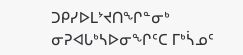ᑐᑭᓯᐅᒪᔾᔪᑎᖏᓐᓂᒃ ᓂᕈᐊᒐᒃᓴᐅᓂᖏᑦᑕ ᒥᒃᓵᓄᑦ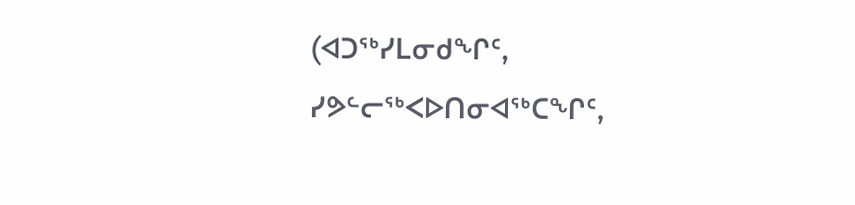(ᐊᑐᖅᓯᒪᓂᑯᖏᑦ, ᓯᕗᓪᓕᖅᐸᐅᑎᓂᐊᖅᑕᖏᑦ,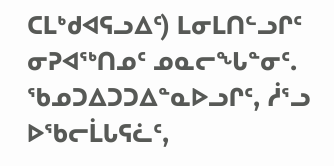ᑕᒪᒃᑯᐊᕋᓗᐃᑦ) ᒪᓂᒪᑎᓪᓗᒋᑦ ᓂᕈᐊᖅᑎᓄᑦ ᓄᓇᓕᖓᓐᓂᑦ.  ᖃᓄᑐᐃᑐᑐᐃᓐᓇᐅᓗᒋᑦ, ᓲᕐᓗ ᐅᖃᓕᒫᒐᕋᓛᑦ,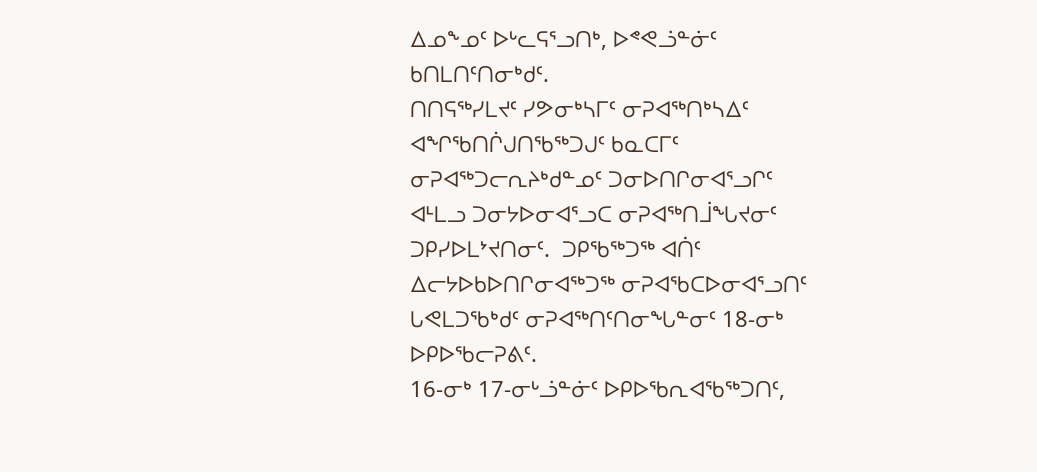ᐃᓄᖕᓄᑦ ᐅᒡᓚᕋᕐᓗᑎᒃ, ᐅᕝᕙᓘᓐᓃᑦ ᑲᑎᒪᑎᑦᑎᓂᒃᑯᑦ.
ᑎᑎᕋᖅᓯᒪᔪᑦ ᓯᕗᓂᒃᓴᒥᑦ ᓂᕈᐊᖅᑎᒃᓴᐃᑦ
ᐊᖏᖃᑎᒌᒍᑎᖃᖅᑐᒍᑦ ᑲᓇᑕᒥᑦ ᓂᕈᐊᖅᑐᓕᕆᔨᒃᑯᓐᓄᑦ ᑐᓂᐅᑎᒋᓂᐊᕐᓗᒋᑦ ᐊᒻᒪᓗ ᑐᓂᔭᐅᓂᐊᕐᓗᑕ ᓂᕈᐊᖅᑎᒨᖓᔪᓂᑦ ᑐᑭᓯᐅᒪᔾᔪᑎᓂᑦ.  ᑐᑭᖃᖅᑐᖅ ᐊᑏᑦ ᐃᓕᔭᐅᑲᐅᑎᒋᓂᐊᖅᑐᖅ ᓂᕈᐊᖃᑕᐅᓂᐊᕐᓗᑎᑦ ᒐᕙᒪᑐᖃᒃᑯᑦ ᓂᕈᐊᖅᑎᑦᑎᓂᖓᓐᓂᑦ 18-ᓂᒃ ᐅᑭᐅᖃᓕᕈᕕᑦ.
16-ᓂᒃ 17-ᓂᒡᓘᓐᓃᑦ ᐅᑭᐅᖃᕆᐊᖃᖅᑐᑎᑦ,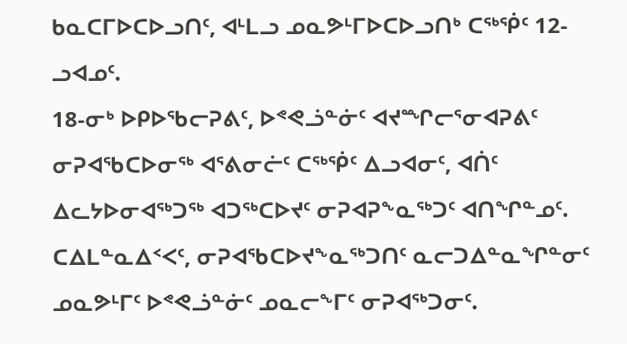ᑲᓇᑕᒥᐅᑕᐅᓗᑎᑦ, ᐊᒻᒪᓗ ᓄᓇᕗᒻᒥᐅᑕᐅᓗᑎᒃ ᑕᖅᖀᑦ 12-ᓗᐊᓄᑦ.
18-ᓂᒃ ᐅᑭᐅᖃᓕᕈᕕᑦ, ᐅᕝᕙᓘᓐᓃᑦ ᐊᔪᙱᓕᕐᓂᐊᕈᕕᑦ ᓂᕈᐊᖃᑕᐅᓂᖅ ᐊᕐᕕᓂᓖᑦ ᑕᖅᖀᑦ ᐃᓗᐊᓂᑦ, ᐊᑏᑦ ᐃᓚᔭᐅᓂᐊᖅᑐᖅ ᐊᑐᖅᑕᐅᔪᑦ ᓂᕈᐊᕈᖕᓇᖅᑐᑦ ᐊᑎᖏᓐᓄᑦ.  ᑕᐃᒪᓐᓇᐃᑉᐸᑦ, ᓂᕈᐊᖃᑕᐅᔪᖕᓇᖅᑐᑎᑦ ᓇᓕᑐᐃᓐᓇᖏᓐᓂᑦ ᓄᓇᕗᒻᒥᑦ ᐅᕝᕙᓘᓐᓃᑦ ᓄᓇᓕᖕᒥᑦ ᓂᕈᐊᖅᑐᓂᑦ.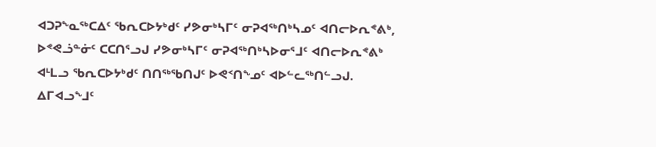ᐊᑐᕈᖕᓇᖅᑕᐃᑦ ᖃᕆᑕᐅᔭᒃᑯᑦ ᓯᕗᓂᒃᓴᒥᑦ ᓂᕈᐊᖅᑎᒃᓴᓄᑦ ᐊᑎᓕᐅᕆᕝᕕᒃ, ᐅᕝᕙᓘᓐᓃᑦ ᑕᑕᑎᕐᓗᒍ ᓯᕗᓂᒃᓴᒥᑦ ᓂᕈᐊᖅᑎᒃᓴᐅᓂᕐᒧᑦ ᐊᑎᓕᐅᕆᕝᕕᒃ ᐊᒻᒪᓗ ᖃᕆᑕᐅᔭᒃᑯᑦ ᑎᑎᖅᖃᑎᒍᑦ ᐅᕙᑉᑎᖕᓄᑦ ᐊᐅᓪᓚᖅᑎᓪᓗᒍ.
ᐃᒥᐊᓗᖕᒧᑦ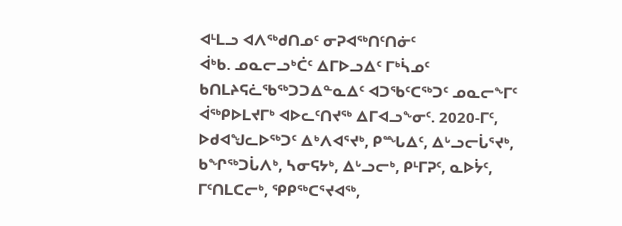ᐊᒻᒪᓗ ᐊᐱᖅᑯᑎᓄᑦ ᓂᕈᐊᖅᑎᑦᑎᓃᑦ
ᐋᒃᑲ. ᓄᓇᓕᓗᒃᑖᑦ ᐃᒥᐅᓗᐃᑦ ᒥᒃᓵᓄᑦ ᑲᑎᒪᔨᕋᓛᖃᖅᑐᑐᐃᓐᓇᐃᑦ ᐊᑐᖃᑦᑕᖅᑐᑦ ᓄᓇᓕᖕᒥᑦ ᐋᖅᑭᐅᒪᔪᒥᒃ ᐊᐅᓚᑦᑎᔪᖅ ᐃᒥᐊᓗᖕᓂᑦ. 2020-ᒥᑦ, ᐅᑯᐊᖑᓚᐅᖅᑐᑦ ᐃᒃᐱᐊᕐᔪᒃ, ᑭᙵᐃᑦ, ᐃᒡᓗᓕᒑᕐᔪᒃ, ᑲᖏᖅᑐᒑᐱᒃ, ᓴᓂᕋᔭᒃ, ᐃᒡᓗᓕᒃ, ᑭᒻᒥᕈᑦ, ᓇᐅᔮᑦ, ᒥᑦᑎᒪᑕᓕᒃ, ᕿᑭᖅᑕᕐᔪᐊᖅ,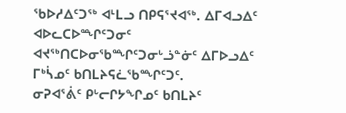ᖃᐅᓱᐃᑦᑐᖅ ᐊᒻᒪᓗ ᑎᑭᕋᕐᔪᐊᖅ. ᐃᒥᐊᓗᐃᑦ ᐊᐅᓚᑕᐅᙱᑦᑐᓂᑦ ᐊᔪᖅᑎᑕᐅᓂᖃᙱᑦᑐᓂᒡᓘᓐᓃᑦ ᐃᒥᐅᓗᐃᑦ ᒥᒃᓵᓄᑦ ᑲᑎᒪᔨᕋᓛᖃᙱᑦᑐᑦ.
ᓂᕈᐊᕐᕖᑦ ᑭᒡᓕᒋᔭᖏᓄᑦ ᑲᑎᒪᔨᑦ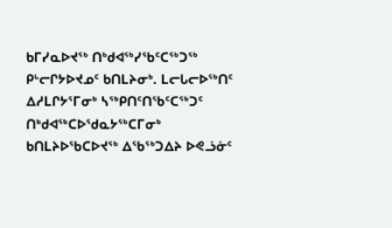ᑲᒥᓯᓇᐅᔪᕐᒃ ᑎᒃᑯᐊᖅᓯᖃᑦᑕᖅᑐᖅ ᑭᒡᓕᒋᔭᐅᔪᓄᑦ ᑲᑎᒪᔨᓂᒃ. ᒪᓕᒐᓕᐅᖅᑎᑦ ᐃᓱᒪᒋᔭᕐᒥᓂᒃ ᓴᖅᑭᑎᑦᑎᖃᑦᑕᖅᑐᑦ ᑎᒃᑯᐊᖅᑕᐅᖁᓇᔭᖅᑕᒥᓂᒃ
ᑲᑎᒪᔨᐅᖃᑕᐅᔪᕐᒃ ᐃᖃᕐᒃᑐᐃᔨ ᐅᕙᓘᓃᑦ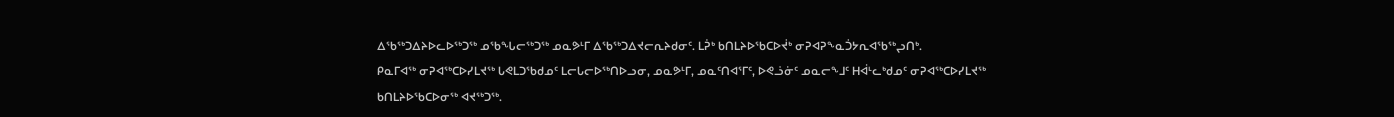ᐃᖃᕐᒃᑐᐃᔨᐅᓚᐅᕐᒃᑐᕐᒃ ᓄᖃᖓᓕᕐᒃᑐᕐᒃ ᓄᓇᕗᒻᒥ ᐃᖃᕐᒃᑐᐃᔪᓕᕆᔨᑯᓂᑦ. ᒪᕉᒃ ᑲᑎᒪᔨᐅᖃᑕᐅᔫᒃ ᓂᕈᐊᕈᖕᓇᑑᔭᕆᐊᖃᕐᒃᖢᑎᒃ.
ᑭᓇᒥᐊᕐᒃ ᓂᕈᐊᕐᒃᑕᐅᓯᒪᔪᕐᒃ ᒐᕙᒪᑐᖃᑯᓄᑦ ᒪᓕᒐᓕᐅᕐᒃᑎᐅᓗᓂ, ᓄᓇᕗᒻᒥ, ᓄᓇᑦᑎᐊᕐᒥᑦ, ᐅᕙᓘᓃᑦ ᓄᓇᓕᖕᒧᑦ ᕼᐋᒻᓚᒃᑯᓄᑦ ᓂᕈᐊᕐᒃᑕᐅᓯᒪᔪᕐᒃ ᑲᑎᒪᔨᐅᖃᑕᐅᓂᕐᒃ ᐊᔪᕐᒃᑐᕐᒃ.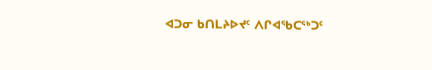ᐊᑐᓂ ᑲᑎᒪᔨᐅᔪᑦ ᐱᒋᐊᖃᑕᕐᒃᑐᑦ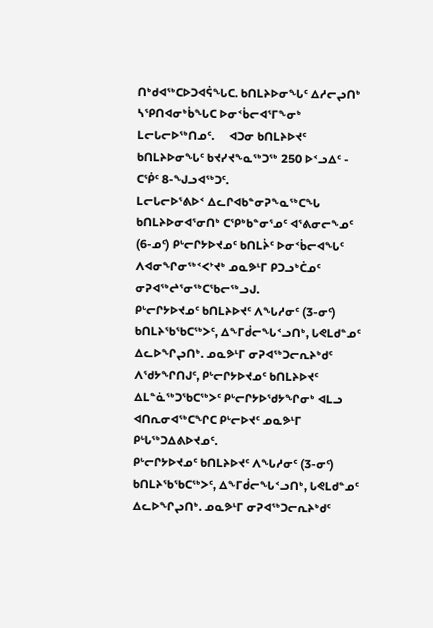ᑎᒃᑯᐊᕐᒃᑕᐅᑐᐊᕌᖓᑕ. ᑲᑎᒪᔨᐅᓂᖓᑦ ᐃᓱᓕᖢᑎᒃ ᓴᕿᑎᐊᓂᒃᑳᖓᑕ ᐅᓂᑉᑳᓕᐊᕐᒥᖕᓂᒃ ᒪᓕᒐᓕᐅᕐᒃᑎᓄᑦ.     ᐊᑐᓂ ᑲᑎᒪᔨᐅᔪᑦ ᑲᑎᒪᔨᐅᓂᖓᑦ ᑲᔪᓯᔪᖕᓇᕐᒃᑐᕐᒃ 250 ᐅᑉᓗᐃᑦ - ᑕᕐᑮᑦ 8-ᖑᓗᐊᕐᒃᑐᑦ.
ᒪᓕᒐᓕᐅᕐᕕᐅᑉ ᐃᓚᒋᐊᑲᓐᓂᕈᖕᓇᕐᒃᑕᖓ ᑲᑎᒪᔨᐅᓂᐊᕐᓂᑎᒃ ᑕᕿᒃᑲᓐᓂᕐᓄᑦ ᐊᕐᕕᓂᓕᖕᓄᑦ (6-ᓄᑦ) ᑭᒡᓕᒋᔭᐅᔪᓄᑦ ᑲᑎᒪᔩᑦ ᐅᓂᑉᑳᓕᐊᖓᑦ ᐱᐊᓂᖏᓂᕐᒃᑉᐸᔾᔪᒃ ᓄᓇᕗᒻᒥ ᑭᑐᓗᒃᑖᓄᑦ ᓂᕈᐊᕐᒃᖠᕐᓂᕐᒃᑕᖃᓕᕐᒃᓗᒍ.
ᑭᒡᓕᒋᔭᐅᔪᓄᑦ ᑲᑎᒪᔨᐅᔪᑦ ᐱᖓᓱᓂᑦ (3-ᓂᑦ) ᑲᑎᒪᔨᖃᖃᑕᕐᒃᐳᑦ, ᐃᖕᒥᑰᓕᖓᑉᓗᑎᒃ, ᒐᕙᒪᑯᓐᓄᑦ ᐃᓚᐅᖏᖢᑎᒃ. ᓄᓇᕗᒻᒥ ᓂᕈᐊᕐᒃᑐᓕᕆᔨᒃᑯᑦ ᐱᖁᔭᖏᑎᒍᑦ, ᑭᒡᓕᒋᔭᐅᔪᓄᑦ ᑲᑎᒪᔨᐅᔪᑦ ᐃᒪᓐᓈᕐᒃᑐᖃᑕᕐᒃᐳᑦ ᑭᒡᓕᒋᔭᐅᖁᔭᖏᓂᒃ ᐊᒪᓗ ᐊᑎᕆᓂᐊᕐᒃᑕᖏᑕ ᑭᒡᓕᐅᔪᑦ ᓄᓇᕗᒻᒥ ᑭᒡᒐᕐᒃᑐᐃᕕᐅᔪᓄᑦ.
ᑭᒡᓕᒋᔭᐅᔪᓄᑦ ᑲᑎᒪᔨᐅᔪᑦ ᐱᖓᓱᓂᑦ (3-ᓂᑦ) ᑲᑎᒪᔨᖃᖃᑕᕐᒃᐳᑦ, ᐃᖕᒥᑰᓕᖓᑉᓗᑎᒃ, ᒐᕙᒪᑯᓐᓄᑦ ᐃᓚᐅᖏᖢᑎᒃ. ᓄᓇᕗᒻᒥ ᓂᕈᐊᕐᒃᑐᓕᕆᔨᒃᑯᑦ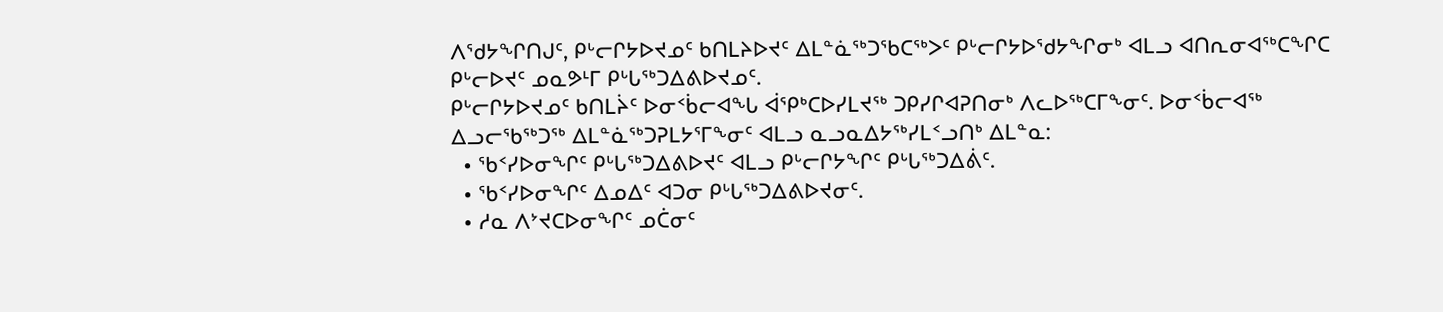ᐱᖁᔭᖏᑎᒍᑦ, ᑭᒡᓕᒋᔭᐅᔪᓄᑦ ᑲᑎᒪᔨᐅᔪᑦ ᐃᒪᓐᓈᕐᒃᑐᖃᑕᕐᒃᐳᑦ ᑭᒡᓕᒋᔭᐅᖁᔭᖏᓂᒃ ᐊᒪᓗ ᐊᑎᕆᓂᐊᕐᒃᑕᖏᑕ ᑭᒡᓕᐅᔪᑦ ᓄᓇᕗᒻᒥ ᑭᒡᒐᕐᒃᑐᐃᕕᐅᔪᓄᑦ.
ᑭᒡᓕᒋᔭᐅᔪᓄᑦ ᑲᑎᒪᔩᑦ ᐅᓂᑉᑳᓕᐊᖓ ᐋᕿᒃᑕᐅᓯᒪᔪᕐᒃ ᑐᑭᓯᒋᐊᕈᑎᓂᒃ ᐱᓚᐅᕐᒃᑕᒥᖕᓂᑦ. ᐅᓂᑉᑳᓕᐊᕐᒃ ᐃᓗᓕᖃᕐᒃᑐᕐᒃ ᐃᒪᓐᓈᕐᒃᑐᕈᒪᔭᕐᒥᖕᓂᑦ ᐊᒪᓗ ᓇᓗᓇᐃᔭᕐᒃᓯᒪᑉᓗᑎᒃ ᐃᒪᓐᓇ:
  • ᖃᑉᓯᐅᓂᖏᑦ ᑭᒡᒐᕐᒃᑐᐃᕕᐅᔪᑦ ᐊᒪᓗ ᑭᒡᓕᒋᔭᖏᑦ ᑭᒡᒐᕐᒃᑐᐃᕖᑦ.
  • ᖃᑉᓯᐅᓂᖏᑦ ᐃᓄᐃᑦ ᐊᑐᓂ ᑭᒡᒐᕐᒃᑐᐃᕕᐅᔪᓂᑦ.
  • ᓱᓇ ᐱᔾᔪᑕᐅᓂᖏᑦ ᓄᑖᓂᑦ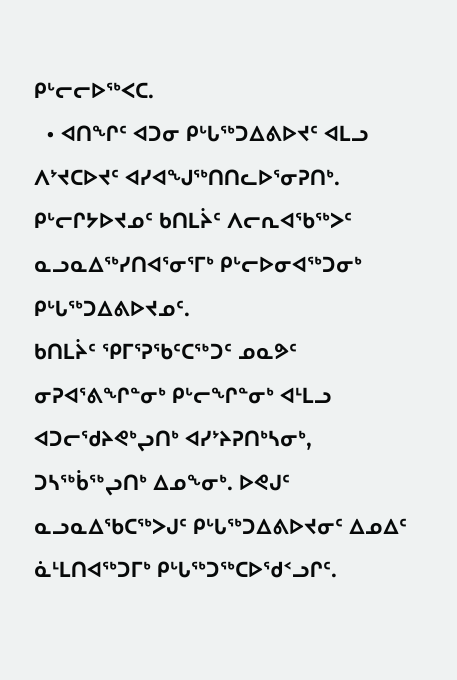ᑭᒡᓕᓕᐅᕐᒃᐸᑕ.
  • ᐊᑎᖏᑦ ᐊᑐᓂ ᑭᒡᒐᕐᒃᑐᐃᕕᐅᔪᑦ ᐊᒪᓗ ᐱᔾᔪᑕᐅᔪᑦ ᐊᓯᐊᖑᕐᒃᑎᑎᓚᐅᕐᓂᕈᑎᒃ.
ᑭᒡᓕᒋᔭᐅᔪᓄᑦ ᑲᑎᒪᔩᑦ ᐱᓕᕆᐊᖃᕐᒃᐳᑦ ᓇᓗᓇᐃᕐᒃᓯᑎᐊᕐᓂᕐᒥᒃ ᑭᒡᓕᐅᓂᐊᕐᒃᑐᓂᒃ ᑭᒡᒐᕐᒃᑐᐃᕕᐅᔪᓄᑦ.
ᑲᑎᒪᔩᑦ ᕿᒥᕐᕈᖃᑦᑕᖅᑐᑦ ᓄᓇᕗᑦ ᓂᕈᐊᕐᕕᖏᓐᓂᒃ ᑭᒡᓕᖏᓐᓂᒃ ᐊᒻᒪᓗ ᐊᑐᓕᖁᔨᕙᒃᖢᑎᒃ ᐊᓯᔾᔨᕈᑎᒃᓴᓂᒃ, ᑐᓴᖅᑳᖅᖢᑎᒃ ᐃᓄᖕᓂᒃ. ᐅᕙᒍᑦ ᓇᓗᓇᐃᖃᑕᕐᒃᐳᒍᑦ ᑭᒡᒐᕐᒃᑐᐃᕕᐅᔪᓂᑦ ᐃᓄᐃᑦ ᓈᒻᒪᑎᐊᕐᒃᑐᒥᒃ ᑭᒡᒐᕐᒃᑐᕐᒃᑕᐅᖁᑉᓗᒋᑦ.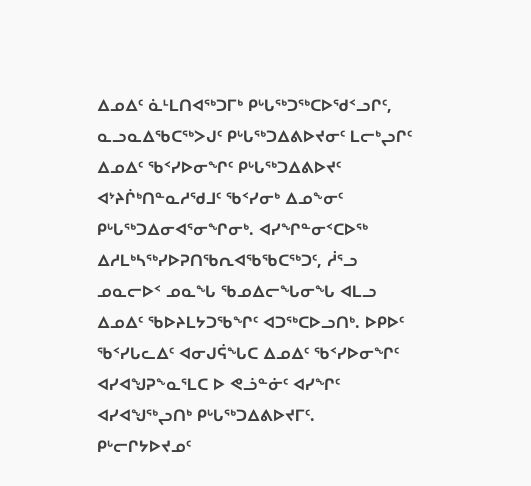ᐃᓄᐃᑦ ᓈᒻᒪᑎᐊᕐᒃᑐᒥᒃ ᑭᒡᒐᕐᒃᑐᕐᒃᑕᐅᖁᑉᓗᒋᑦ, ᓇᓗᓇᐃᖃᑕᕐᒃᐳᒍᑦ ᑭᒡᒐᕐᒃᑐᐃᕕᐅᔪᓂᑦ ᒪᓕᒃᖢᒋᑦ ᐃᓄᐃᑦ ᖃᑉᓯᐅᓂᖏᑦ ᑭᒡᒐᕐᒃᑐᐃᕕᐅᔪᑦ ᐊᔾᔨᒌᒃᑎᓐᓇᓱᖁᒧᑦ ᖃᑉᓯᓂᒃ ᐃᓄᖕᓂᑦ ᑭᒡᒐᕐᒃᑐᐃᓂᐊᕐᓂᖏᓂᒃ. ᐊᓯᖏᓐᓂᑉᑕᐅᕐᒃ ᐃᓱᒪᒃᓴᕐᒃᓯᐅᕈᑎᖃᕆᐊᖃᖃᑕᕐᒃᑐᑦ, ᓲᕐᓗ ᓄᓇᓕᐅᑉ ᓄᓇᖓ ᖃᓄᐃᓕᖓᓂᖓ ᐊᒪᓗ ᐃᓄᐃᑦ ᖃᐅᔨᒪᔭᑐᖃᖏᑦ ᐊᑐᕐᒃᑕᐅᓗᑎᒃ. ᐅᑭᐅᑦ ᖃᑉᓯᒐᓚᐃᑦ ᐊᓂᒍᕌᖓᑕ ᐃᓄᐃᑦ ᖃᑉᓯᐅᓂᖏᑦ ᐊᓯᐊᖑᕈᖕᓇᕐᒪᑕ ᐅ ᕙᓘᓐᓃᑦ ᐊᓯᖏᑦ ᐊᓯᐊᖑᕐᒃᖢᑎᒃ ᑭᒡᒐᕐᒃᑐᐃᕕᐅᔪᒥᑦ.
ᑭᒡᓕᒋᔭᐅᔪᓄᑦ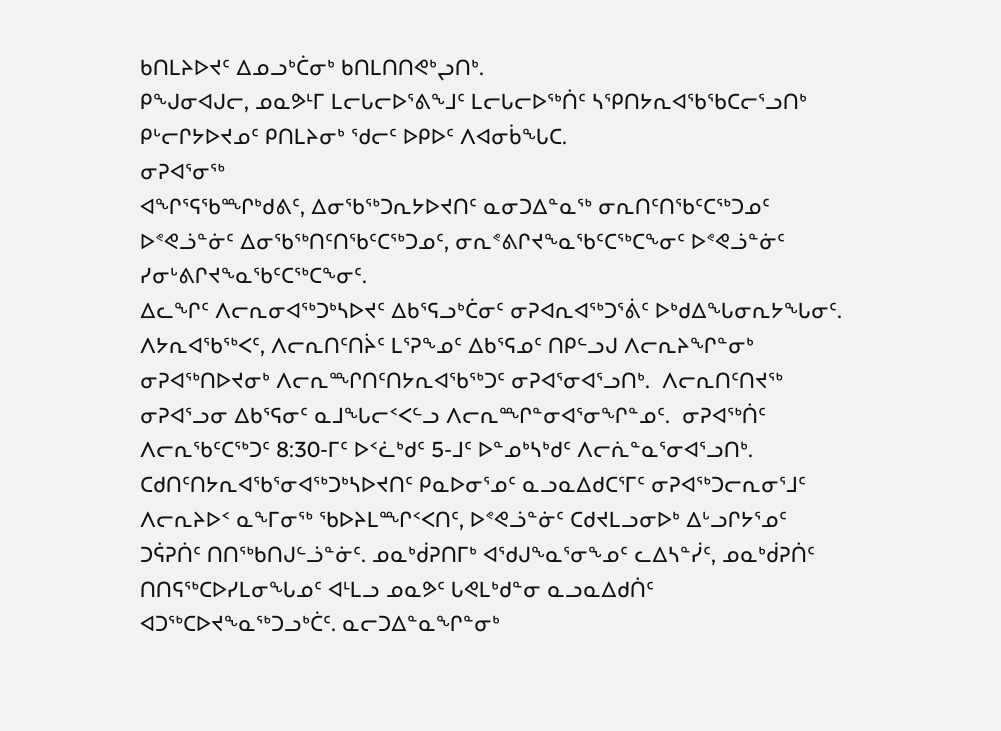ᑲᑎᒪᔨᐅᔪᑦ ᐃᓄᓗᒃᑖᓂᒃ ᑲᑎᒪᑎᑎᕙᒃᖢᑎᒃ.
ᑭᖑᓂᐊᒍᓕ, ᓄᓇᕗᒻᒥ ᒪᓕᒐᓕᐅᕐᕕᖕᒧᑦ ᒪᓕᒐᓕᐅᕐᒃᑏᑦ ᓴᕿᑎᔭᕆᐊᖃᖃᑕᓕᕐᓗᑎᒃ ᑭᒡᓕᒋᔭᐅᔪᓄᑦ ᑭᑎᒪᔨᓂᒃ ᖁᓕᑦ ᐅᑭᐅᑦ ᐱᐊᓂᑳᖓᑕ.
ᓂᕈᐊᕐᓂᖅ
ᐊᖏᕐᕋᖃᙱᒃᑯᕕᑦ, ᐃᓂᖃᖅᑐᕆᔭᐅᔪᑎᑦ ᓇᓂᑐᐃᓐᓇᖅ ᓂᕆᑎᑦᑎᖃᑦᑕᖅᑐᓄᑦ ᐅᕝᕙᓘᓐᓃᑦ ᐃᓂᖃᖅᑎᑦᑎᖃᑦᑕᖅᑐᓄᑦ, ᓂᕆᕝᕕᒋᔪᖕᓇᖃᑦᑕᖅᑕᖕᓂᑦ ᐅᕝᕙᓘᓐᓃᑦ ᓯᓂᒡᕕᒋᔪᖕᓇᖃᑦᑕᖅᑕᖕᓂᑦ.
ᐃᓚᖏᑦ ᐱᓕᕆᓂᐊᖅᑐᒃᓴᐅᔪᑦ ᐃᑲᕐᕋᓗᒃᑖᓂᑦ ᓂᕈᐊᕆᐊᖅᑐᕐᕖᑦ ᐅᒃᑯᐃᖓᓂᕆᔭᖓᓂᑦ.  ᐱᔭᕆᐊᖃᖅᐸᑦ, ᐱᓕᕆᑎᑦᑎᔩᑦ ᒪᕐᕈᖕᓄᑦ ᐃᑲᕐᕋᓄᑦ ᑎᑭᓪᓗᒍ ᐱᓕᕆᔨᖏᓐᓂᒃ ᓂᕈᐊᖅᑎᐅᔪᓂᒃ ᐱᓕᕆᙱᑎᑦᑎᔭᕆᐊᖃᖅᑐᑦ ᓂᕈᐊᕐᓂᐊᕐᓗᑎᒃ.  ᐱᓕᕆᑎᑦᑎᔪᖅ ᓂᕈᐊᕐᓗᓂ ᐃᑲᕐᕋᓂᑦ ᓇᒧᖓᓕᑉᐸᓪᓗ ᐱᓕᕆᙱᓐᓂᐊᕐᓂᖏᓐᓄᑦ.  ᓂᕈᐊᖅᑏᑦ ᐱᓕᕆᖃᑦᑕᖅᑐᑦ 8:30-ᒥᑦ ᐅᑉᓛᒃᑯᑦ 5-ᒧᑦ ᐅᓐᓄᒃᓴᒃᑯᑦ ᐱᓕᕇᓐᓇᕐᓂᐊᕐᓗᑎᒃ.
ᑕᑯᑎᑦᑎᔭᕆᐊᖃᕐᓂᐊᖅᑐᒃᓴᐅᔪᑎᑦ ᑭᓇᐅᓂᕐᓄᑦ ᓇᓗᓇᐃᑯᑕᕐᒥᑦ ᓂᕈᐊᖅᑐᓕᕆᓂᕐᒧᑦ ᐱᓕᕆᔨᐅᑉ ᓇᖕᒥᓂᖅ ᖃᐅᔨᒪᙱᑉᐸᑎᑦ, ᐅᕝᕙᓘᓐᓃᑦ ᑕᑯᔪᒪᓗᓂᐅᒃ ᐃᒡᓗᒋᔭᕐᓄᑦ ᑐᕌᕈᑏᑦ ᑎᑎᖅᑲᑎᒍᓪᓘᓐᓃᑦ. ᓄᓇᒃᑰᕈᑎᒥᒃ ᐊᖁᒍᖕᓇᕐᓂᖕᓄᑦ ᓚᐃᓴᓐᓰᑦ, ᓄᓇᒃᑰᕈᑏᑦ ᑎᑎᕋᖅᑕᐅᓯᒪᓂᖓᓄᑦ ᐊᒻᒪᓗ ᓄᓇᕗᑦ ᒐᕙᒪᒃᑯᓐᓂ ᓇᓗᓇᐃᑯᑏᑦ ᐊᑐᖅᑕᐅᔪᖕᓇᖅᑐᓗᒃᑖᑦ. ᓇᓕᑐᐃᓐᓇᖏᓐᓂᒃ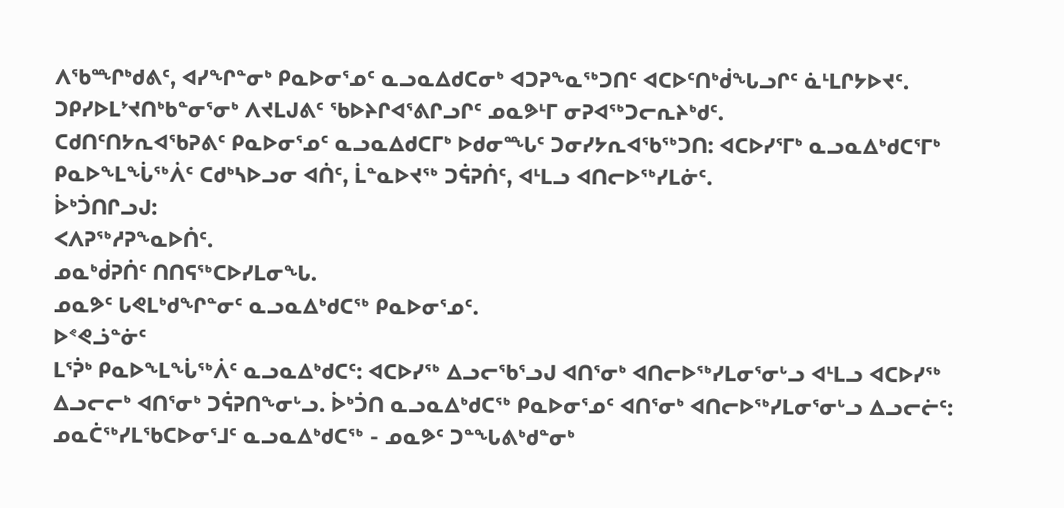ᐱᖃᙱᒃᑯᕕᑦ, ᐊᓯᖏᓐᓂᒃ ᑭᓇᐅᓂᕐᓄᑦ ᓇᓗᓇᐃᑯᑕᓂᒃ ᐊᑐᕈᖕᓇᖅᑐᑎᑦ ᐊᑕᐅᑦᑎᒃᑰᖓᓗᒋᑦ ᓈᒻᒪᒋᔭᐅᔪᑦ. ᑐᑭᓯᐅᒪᔾᔪᑎᒃᑲᓐᓂᕐᓂᒃ ᐱᔪᒪᒍᕕᑦ ᖃᐅᔨᒋᐊᕐᕕᒋᓗᒋᑦ ᓄᓇᕗᒻᒥ ᓂᕈᐊᖅᑐᓕᕆᔨᒃᑯᑦ.
ᑕᑯᑎᑦᑎᔭᕆᐊᖃᕈᕕᑦ ᑭᓇᐅᓂᕐᓄᑦ ᓇᓗᓇᐃᑯᑕᒥᒃ ᐅᑯᓂᙵᑦ ᑐᓂᓯᔭᕆᐊᖃᖅᑐᑎ: ᐊᑕᐅᓯᕐᒥᒃ ᓇᓗᓇᐃᒃᑯᑕᕐᒥᒃ ᑭᓇᐅᖕᒪᖔᖅᐲᑦ ᑕᑯᒃᓴᐅᓗᓂ ᐊᑏᑦ, ᒫᓐᓇᐅᔪᖅ ᑐᕌᕈᑏᑦ, ᐊᒻᒪᓗ ᐊᑎᓕᐅᖅᓯᒪᓃᑦ.
ᐆᒃᑑᑎᒋᓗᒍ:
ᐸᐱᕈᖅᓱᕈᖕᓇᐅᑏᑦ.
ᓄᓇᒃᑰᕈᑏᑦ ᑎᑎᕋᖅᑕᐅᓯᒪᓂᖓ.
ᓄᓇᕗᑦ ᒐᕙᒪᒃᑯᖏᓐᓂᑦ ᓇᓗᓇᐃᒃᑯᑕᖅ ᑭᓇᐅᓂᕐᓄᑦ.
ᐅᕝᕙᓘᓐᓃᑦ
ᒪᕐᕉᒃ ᑭᓇᐅᖕᒪᖔᖅᐲᑦ ᓇᓗᓇᐃᒃᑯᑕᑦ: ᐊᑕᐅᓯᖅ ᐃᓗᓕᖃᕐᓗᒍ ᐊᑎᕐᓂᒃ ᐊᑎᓕᐅᖅᓯᒪᓂᕐᓂᒡᓗ ᐊᒻᒪᓗ ᐊᑕᐅᓯᖅ ᐃᓗᓕᓕᒃ ᐊᑎᕐᓂᒃ ᑐᕌᕈᑎᖕᓂᒡᓗ. ᐆᒃᑑᑎ ᓇᓗᓇᐃᒃᑯᑕᖅ ᑭᓇᐅᓂᕐᓄᑦ ᐊᑎᕐᓂᒃ ᐊᑎᓕᐅᖅᓯᒪᓂᕐᓂᒡᓗ ᐃᓗᓕᓖᑦ:
ᓄᓇᑖᖅᓯᒪᖃᑕᐅᓂᕐᒧᑦ ᓇᓗᓇᐃᒃᑯᑕᖅ - ᓄᓇᕗᑦ ᑐᓐᖓᕕᒃᑯᓐᓂᒃ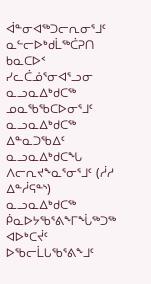ᐋᓐᓂᐊᖅᑐᓕᕆᓂᕐᒧᑦ ᓇᓪᓕᐅᒃᑯᒫᖅᑖᕈᑎ
ᑲᓇᑕᐅᑉ ᓯᓚᑖᓅᕐᓂᐊᕐᓗᓂ ᓇᓗᓇᐃᒃᑯᑕᖅ
ᓄᓇᖃᖃᑕᐅᓂᕐᒧᑦ ᓇᓗᓇᐃᒃᑯᑕᖅ
ᐃᓐᓇᑐᖃᐃᑦ ᓇᓗᓇᐃᒃᑯᑕᖓ
ᐱᓕᕆᔪᖕᓇᕐᓂᕐᒧᑦ (ᓲᓱ ᐃᓐᓲᕋᓐᔅ) ᓇᓗᓇᐃᒃᑯᑕᖅ
ᑮᓇᐅᔭᖃᕐᕕᖕᒥᖔᖅᑐᖅ ᐊᐅᒃᑕᔫᑦ
ᐅᖃᓕᒫᒐᖃᕐᕕᖕᒧᑦ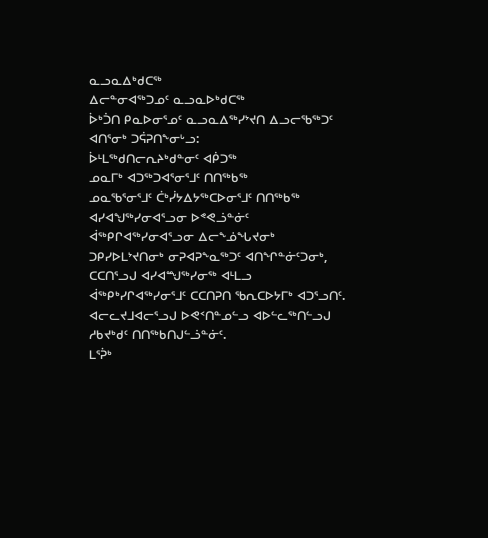ᓇᓗᓇᐃᒃᑯᑕᖅ
ᐃᓕᓐᓂᐊᖅᑐᓄᑦ ᓇᓗᓇᐅᒃᑯᑕᖅ
ᐆᒃᑑᑎ ᑭᓇᐅᓂᕐᓄᑦ ᓇᓗᓇᐃᖅᓯᔾᔪᑎ ᐃᓗᓕᖃᖅᑐᑦ ᐊᑎᕐᓂᒃ ᑐᕌᕈᑎᖕᓂᒡᓗ:
ᐆᒻᒪᖅᑯᑎᓕᕆᔨᒃᑯᓐᓂᑦ ᐊᑮᑐᖅ
ᓄᓇᒥᒃ ᐊᑐᖅᑐᐊᕐᓂᕐᒧᑦ ᑎᑎᖅᑲᖅ
ᓄᓇᖃᕐᓂᕐᒧᑦ ᑖᒃᓰᔭᐃᔭᖅᑕᐅᓂᕐᒧᑦ ᑎᑎᖅᑲᖅ
ᐊᓯᐊᖑᖅᓯᓂᐊᕐᓗᓂ ᐅᕝᕙᓘᓐᓃᑦ ᐋᖅᑭᒋᐊᖅᓯᓂᐊᕐᓗᓂ ᐃᓕᖕᓅᖓᔪᓂᒃ ᑐᑭᓯᐅᒪᔾᔪᑎᓂᒃ ᓂᕈᐊᕈᖕᓇᖅᑐᑦ ᐊᑎᖏᓐᓃᑦᑐᓂᒃ, ᑕᑕᑎᕐᓗᒍ ᐊᓯᐊᙳᖅᓯᓂᖅ ᐊᒻᒪᓗ ᐋᖅᑭᒃᓯᒋᐊᖅᓯᓂᕐᒧᑦ ᑕᑕᑎᕈᑎ ᖃᕆᑕᐅᔭᒥᒃ ᐊᑐᕐᓗᑎᑦ. ᐊᓕᓚᔪᒧᐊᓕᕐᓗᒍ ᐅᕙᑉᑎᓐᓄᓪᓗ ᐊᐅᓪᓚᖅᑎᓪᓗᒍ ᓱᑲᔪᒃᑯᑦ ᑎᑎᖅᑲᑎᒍᓪᓘᓐᓃᑦ.
ᒪᕐᕉᒃ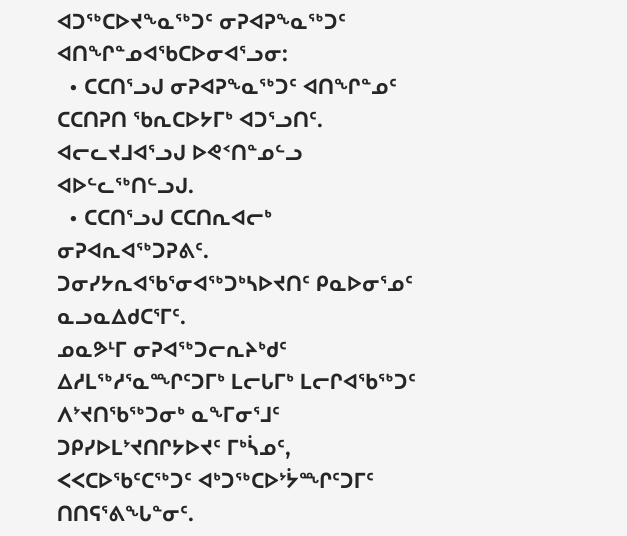ᐊᑐᖅᑕᐅᔪᖕᓇᖅᑐᑦ ᓂᕈᐊᕈᖕᓇᖅᑐᑦ ᐊᑎᖏᓐᓄᐊᖃᑕᐅᓂᐊᕐᓗᓂ:
  • ᑕᑕᑎᕐᓗᒍ ᓂᕈᐊᕈᖕᓇᖅᑐᑦ ᐊᑎᖏᓐᓄᑦ ᑕᑕᑎᕈᑎ ᖃᕆᑕᐅᔭᒥᒃ ᐊᑐᕐᓗᑎᑦ. ᐊᓕᓚᔪᒧᐊᕐᓗᒍ ᐅᕙᑉᑎᓐᓄᓪᓗ ᐊᐅᓪᓚᖅᑎᓪᓗᒍ.
  • ᑕᑕᑎᕐᓗᒍ ᑕᑕᑎᕆᐊᓕᒃ ᓂᕈᐊᕆᐊᖅᑐᕈᕕᑦ. ᑐᓂᓯᔭᕆᐊᖃᕐᓂᐊᖅᑐᒃᓴᐅᔪᑎᑦ ᑭᓇᐅᓂᕐᓄᑦ ᓇᓗᓇᐃᑯᑕᕐᒥᑦ.
ᓄᓇᕗᒻᒥ ᓂᕈᐊᖅᑐᓕᕆᔨᒃᑯᑦ ᐃᓱᒪᖅᓱᕐᓇᙱᑦᑐᒥᒃ ᒪᓕᒐᒥᒃ ᒪᓕᒋᐊᖃᖅᑐᑦ ᐱᔾᔪᑎᖃᖅᑐᓂᒃ ᓇᖕᒥᓂᕐᒧᑦ ᑐᑭᓯᐅᒪᔾᔪᑎᒋᔭᐅᔪᑦ ᒥᒃᓵᓄᑦ, ᐸᐸᑕᐅᖃᑦᑕᖅᑐᑦ ᐊᒃᑐᖅᑕᐅᔾᔮᙱᑦᑐᒥᑦ ᑎᑎᕋᕐᕕᖓᓐᓂᑦ.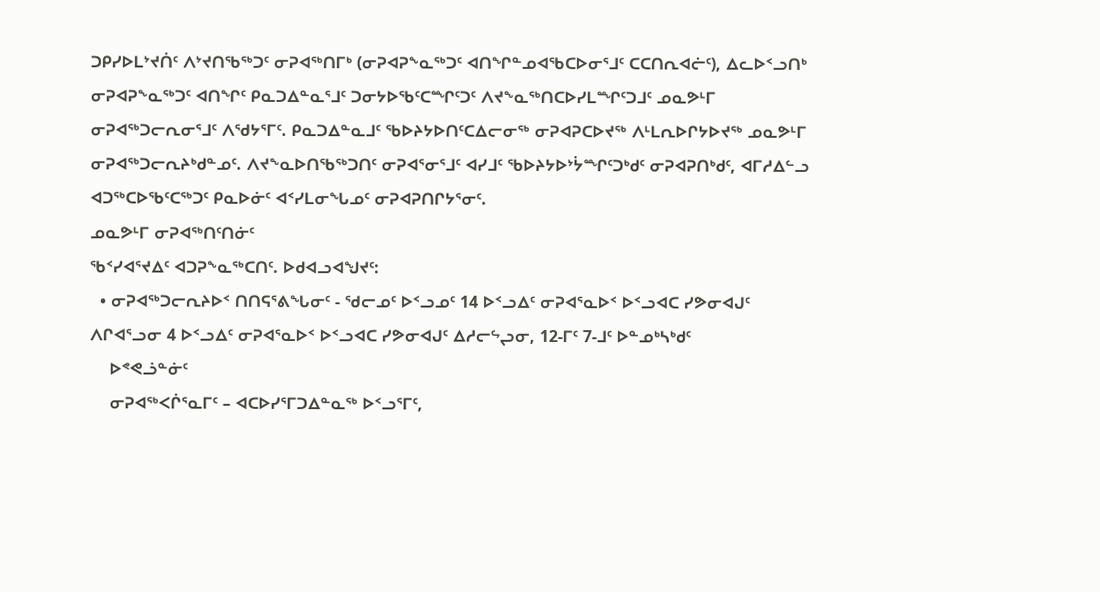ᑐᑭᓯᐅᒪᔾᔪᑏᑦ ᐱᔾᔪᑎᖃᖅᑐᑦ ᓂᕈᐊᖅᑎᒥᒃ (ᓂᕈᐊᕈᖕᓇᖅᑐᑦ ᐊᑎᖏᓐᓄᐊᖃᑕᐅᓂᕐᒧᑦ ᑕᑕᑎᕆᐊᓖᑦ), ᐃᓚᐅᑉᓗᑎᒃ ᓂᕈᐊᕈᖕᓇᖅᑐᑦ ᐊᑎᖏᑦ ᑭᓇᑐᐃᓐᓇᕐᒧᑦ ᑐᓂᔭᐅᖃᑦᑕᙱᑦᑐᑦ ᐱᔪᖕᓇᖅᑎᑕᐅᓯᒪᙱᑦᑐᒧᑦ ᓄᓇᕗᒻᒥ ᓂᕈᐊᖅᑐᓕᕆᓂᕐᒧᑦ ᐱᖁᔭᕐᒥᑦ. ᑭᓇᑐᐃᓐᓇᒧᑦ ᖃᐅᔨᔭᐅᑎᑦᑕᐃᓕᓂᖅ ᓂᕈᐊᕈᑕᐅᔪᖅ ᐱᒻᒪᕆᐅᒋᔭᐅᔪᖅ ᓄᓇᕗᒻᒥ ᓂᕈᐊᖅᑐᓕᕆᔨᒃᑯᓐᓄᑦ. ᐱᔪᖕᓇᐅᑎᖃᖅᑐᑎᑦ ᓂᕈᐊᕐᓂᕐᒧᑦ ᐊᓯᒧᑦ ᖃᐅᔨᔭᐅᔾᔮᙱᑦᑐᒃᑯᑦ ᓂᕈᐊᕈᑎᒃᑯᑦ, ᐊᒥᓱᐃᓪᓗ ᐊᑐᖅᑕᐅᖃᑦᑕᖅᑐᑦ ᑭᓇᐅᓃᑦ ᐊᑉᓯᒪᓂᖓᓄᑦ ᓂᕈᐊᕈᑎᒋᔭᕐᓂᑦ.
ᓄᓇᕗᒻᒥ ᓂᕈᐊᖅᑎᑦᑎᓃᑦ
ᖃᑉᓯᐊᕐᔪᐃᑦ ᐊᑐᕈᖕᓇᖅᑕᑎᑦ. ᐅᑯᐊᓗᐊᖑᔪᑦ:
  • ᓂᕈᐊᖅᑐᓕᕆᔨᐅᑉ ᑎᑎᕋᕐᕕᖓᓂᑦ - ᖁᓕᓄᑦ ᐅᑉᓗᓄᑦ 14 ᐅᑉᓗᐃᑦ ᓂᕈᐊᕐᓇᐅᑉ ᐅᑉᓗᐊᑕ ᓯᕗᓂᐊᒍᑦ ᐱᒋᐊᕐᓗᓂ 4 ᐅᑉᓗᐃᑦ ᓂᕈᐊᕐᓇᐅᑉ ᐅᑉᓗᐊᑕ ᓯᕗᓂᐊᒍᑦ ᐃᓱᓕᖦᖢᓂ, 12-ᒥᑦ 7-ᒧᑦ ᐅᓐᓄᒃᓴᒃᑯᑦ
    ᐅᕝᕙᓘᓐᓃᑦ
    ᓂᕈᐊᖅᐸᒌᕐᓇᒥᑦ – ᐊᑕᐅᓯᕐᒥᑐᐃᓐᓇᖅ ᐅᑉᓗᕐᒥᑦ,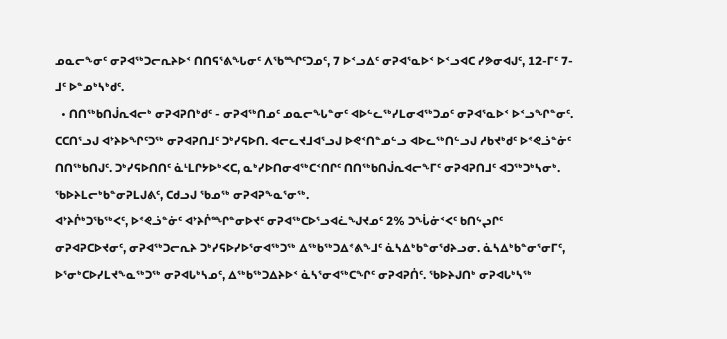ᓄᓇᓕᖕᓂᑦ ᓂᕈᐊᖅᑐᓕᕆᔨᐅᑉ ᑎᑎᕋᕐᕕᖓᓂᑦ ᐱᖃᙱᑦᑐᓄᑦ, 7 ᐅᑉᓗᐃᑦ ᓂᕈᐊᕐᓇᐅᑉ ᐅᑉᓗᐊᑕ ᓯᕗᓂᐊᒍᑦ, 12-ᒥᑦ 7-ᒧᑦ ᐅᓐᓄᒃᓴᒃᑯᑦ.
  • ᑎᑎᖅᑲᑎᒎᕆᐊᓕᒃ ᓂᕈᐊᕈᑎᒃᑯᑦ - ᓂᕈᐊᖅᑎᓄᑦ ᓄᓇᓕᖓᓐᓂᑦ ᐊᐅᓪᓚᖅᓯᒪᓂᐊᖅᑐᓄᑦ ᓂᕈᐊᕐᓇᐅᑉ ᐅᑉᓗᖏᓐᓂᑦ. ᑕᑕᑎᕐᓗᒍ ᐊᔾᔨᐅᖏᑦᑐᖅ ᓂᕈᐊᕈᑎᒧᑦ ᑐᒃᓯᕋᐅᑎ. ᐊᓕᓚᔪᒧᐊᕐᓗᒍ ᐅᕙᑉᑎᓐᓄᓪᓗ ᐊᐅᓚᖅᑎᓪᓗᒍ ᓱᑲᔪᒃᑯᑦ ᐅᕝᕙᓘᓐᓃᑦ ᑎᑎᖅᑲᑎᒍᑦ. ᑐᒃᓯᕋᐅᑎᑎᑦ ᓈᒻᒪᒋᔭᐅᒃᐸᑕ, ᓇᒃᓯᐅᑎᓂᐊᖅᑕᑉᑎᒋᑦ ᑎᑎᖅᑲᑎᒎᕆᐊᓕᖕᒥᑦ ᓂᕈᐊᕈᑎᒧᑦ ᐊᑐᖅᑐᒃᓴᓂᒃ.
ᖃᐅᔨᒪᓕᒃᑲᓐᓂᕈᒪᒍᕕᑦ, ᑕᑯᓗᒍ ᖃᓄᖅ ᓂᕈᐊᕈᖕᓇᕐᓂᖅ.
ᐊᔾᔨᒌᒃᑐᖃᖅᐸᑦ, ᐅᕝᕙᓘᓐᓃᑦ ᐊᔾᔨᒌᙱᓐᓂᐅᔪᑦ ᓂᕈᐊᖅᑕᐅᕐᓗᐊᓛᖑᔪᓄᑦ 2% ᑐᖔᓃᑉᐸᑦ ᑲᑎᖦᖢᒋᑦ ᓂᕈᐊᕈᑕᐅᔪᓂᑦ, ᓂᕈᐊᖅᑐᓕᕆᔨ ᑐᒃᓯᕋᐅᓯᐅᕐᓂᐊᖅᑐᖅ ᐃᖅᑲᖅᑐᐃᕝᕕᖕᒧᑦ ᓈᓴᐃᒃᑲᓐᓂᖁᔨᓗᓂ. ᓈᓴᐃᒃᑲᓐᓂᕐᓂᒥᑦ, ᐅᕐᓂᒃᑕᐅᓯᒪᔪᖕᓇᖅᑐᖅ ᓂᕈᐊᒐᒃᓴᓄᑦ, ᐃᖅᑲᖅᑐᐃᔨᐅᑉ ᓈᓴᕐᓂᐊᖅᑕᖏᑦ ᓂᕈᐊᕈᑏᑦ. ᖃᐅᔨᒍᑎᒃ ᓂᕈᐊᒐᒃᓴᖅ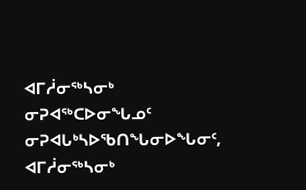ᐊᒥᓲᓂᖅᓴᓂᒃ ᓂᕈᐊᖅᑕᐅᓂᖓᓄᑦ ᓂᕈᐊᒐᒃᓴᐅᖃᑎᖓᓂᐅᖓᓂᑦ, ᐊᒥᓲᓂᖅᓴᓂᒃ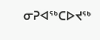ᓂᕈᐊᖅᑕᐅᔪᖅ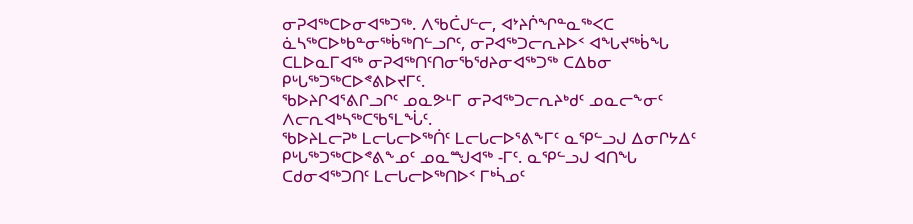ᓂᕈᐊᖅᑕᐅᓂᐊᖅᑐᖅ. ᐱᖃᑖᒍᓪᓕ, ᐊᔾᔨᒌᖏᓐᓇᖅᐸᑕ ᓈᓴᖅᑕᐅᒃᑲᓐᓂᖅᑳᖅᑎᓪᓗᒋᑦ, ᓂᕈᐊᖅᑐᓕᕆᔨᐅᑉ ᐊᖓᔪᖅᑳᖓ ᑕᒪᐅᓇᒥᐊᖅ ᓂᕈᐊᖅᑎᑦᑎᓂᖃᖁᔨᓂᐊᖅᑐᖅ ᑕᐃᑲᓂ ᑭᒡᒐᖅᑐᖅᑕᐅᕝᕕᐅᔪᒥᑦ.
ᖃᐅᔨᒋᐊᕐᕕᒋᓗᒋᑦ ᓄᓇᕗᒻᒥ ᓂᕈᐊᖅᑐᓕᕆᔨᒃᑯᑦ ᓄᓇᓕᖕᓂᑦ ᐱᓕᕆᐊᒃᓴᖅᑕᖃᕐᒪᖔᑦ.
ᖃᐅᔨᒪᓕᕈᒃ ᒪᓕᒐᓕᐅᖅᑏᑦ ᒪᓕᒐᓕᐅᕐᕕᖕᒥᑦ ᓇᕿᓪᓗᒍ ᐃᓂᒋᔭᐃᑦ ᑭᒡᒐᖅᑐᖅᑕᐅᕝᕕᖕᓄᑦ ᓄᓇᙳᐊᖅ -ᒥᑦ. ᓇᕿᓪᓗᒍ ᐊᑎᖓ ᑕᑯᓂᐊᖅᑐᑎᑦ ᒪᓕᒐᓕᐅᖅᑎᐅᑉ ᒥᒃᓵᓄᑦ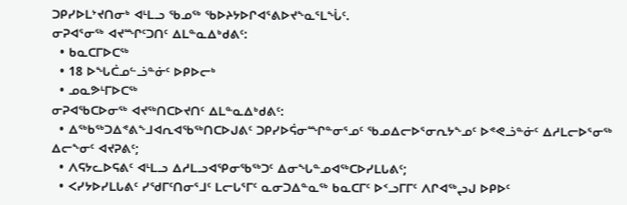ᑐᑭᓯᐅᒪᔾᔪᑎᓂᒃ ᐊᒻᒪᓗ ᖃᓄᖅ ᖃᐅᔨᔭᐅᒋᐊᕐᕕᐅᔪᖕᓇᕐᒪᖔᑦ.
ᓂᕈᐊᕐᓂᖅ ᐊᔪᙱᑦᑐᑎᑦ ᐃᒪᓐᓇᐃᒃᑯᕕᑦ:
  • ᑲᓇᑕᒥᐅᑕᖅ
  • 18 ᐅᖓᑖᓄᓪᓘᓐᓃᑦ ᐅᑭᐅᓕᒃ
  • ᓄᓇᕗᒻᒥᐅᑕᖅ
ᓂᕈᐊᖃᑕᐅᓂᖅ ᐊᔪᖅᑎᑕᐅᔪᑎᑦ ᐃᒪᓐᓇᐃᒃᑯᕕᑦ:
  • ᐃᖅᑲᖅᑐᐃᕝᕕᖕᒧᐊᕆᐊᖃᖅᑎᑕᐅᒍᕕᑦ ᑐᑭᓯᐅᕌᓂᙱᓐᓂᕐᓄᑦ ᖃᓄᐃᓕᐅᕐᓂᕆᔭᖕᓄᑦ ᐅᕝᕙᓘᓐᓃᑦ ᐃᓱᒪᓕᐅᕐᓂᖅ ᐃᓕᖕᓂᑦ ᐊᔪᕈᕕᑦ;
  • ᐱᕋᔭᓚᐅᕋᕕᑦ ᐊᒻᒪᓗ ᐃᓱᒪᓗᐊᕿᓂᖃᖅᑐᑦ ᐃᓂᖓᓐᓄᐊᖅᑕᐅᓯᒪᒐᕕᑦ;
  • ᐸᓯᔭᐅᓯᒪᒐᕕᑦ ᓯᖁᒥᑦᑎᓂᕐᒧᑦ ᒪᓕᒐᕐᒥᑦ ᓇᓂᑐᐃᓐᓇᖅ ᑲᓇᑕᒥᑦ ᐅᑉᓗᒥᒥᑦ ᐱᒋᐊᖅᖢᒍ ᐅᑭᐅᑦ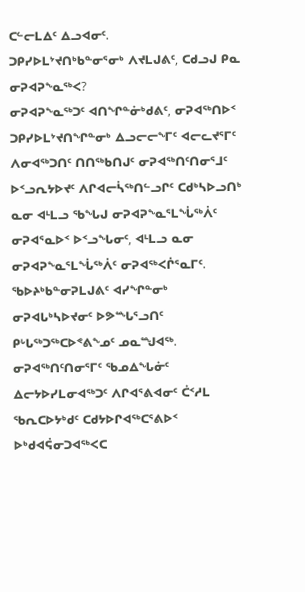ᑕᓪᓕᒪᐃᑦ ᐃᓗᐊᓂᑦ.
ᑐᑭᓯᐅᒪᔾᔪᑎᒃᑲᓐᓂᕐᓂᒃ ᐱᔪᒪᒍᕕᑦ, ᑕᑯᓗᒍ ᑭᓇ ᓂᕈᐊᕈᖕᓇᖅᐸ?
ᓂᕈᐊᕈᖕᓇᖅᑐᑦ ᐊᑎᖏᓐᓃᒃᑯᕕᑦ, ᓂᕈᐊᖅᑎᐅᑉ ᑐᑭᓯᐅᒪᔾᔪᑎᖏᓐᓂᒃ ᐃᓗᓕᓕᖕᒥᑦ ᐊᓕᓚᔪᕐᒥᑦ ᐱᓂᐊᖅᑐᑎᑦ ᑎᑎᖅᑲᑎᒍᑦ ᓂᕈᐊᖅᑎᑦᑎᓂᕐᒧᑦ ᐅᑉᓗᕆᔭᐅᔪᑦ ᐱᒋᐊᓕᓵᖅᑎᓪᓗᒋᑦ ᑕᑯᒃᓴᐅᓗᑎᒃ ᓇᓂ ᐊᒻᒪᓗ ᖃᖓᒍ ᓂᕈᐊᕈᖕᓇᕐᒪᖔᖅᐲᑦ ᓂᕈᐊᕐᓇᐅᑉ ᐅᑉᓗᖓᓂᑦ, ᐊᒻᒪᓗ ᓇᓂ ᓂᕈᐊᕈᖕᓇᕐᒪᖔᖅᐲᑦ ᓂᕈᐊᖅᐸᒌᕐᓇᒥᑦ.
ᖃᐅᔨᒃᑲᓐᓂᕈᒪᒍᕕᑦ ᐊᓯᖏᓐᓂᒃ ᓂᕈᐊᒐᒃᓴᐅᔪᓂᑦ ᐅᕗᙵᕐᓗᑎᑦ ᑭᒡᒐᖅᑐᖅᑕᐅᕝᕕᖕᓄᑦ ᓄᓇᙳᐊᖅ.
ᓂᕈᐊᖅᑎᑦᑎᓂᕐᒥᑦ ᖃᓄᐃᖓᓃᑦ ᐃᓕᔭᐅᓯᒪᓂᐊᖅᑐᑦ ᐱᒋᐊᕐᕕᐊᓂᑦ ᑖᑉᓱᒪ ᖃᕆᑕᐅᔭᒃᑯᑦ ᑕᑯᔭᐅᒋᐊᖅᑕᕐᕕᐅᑉ ᐅᒃᑯᐊᕌᓂᑐᐊᖅᐸᑕ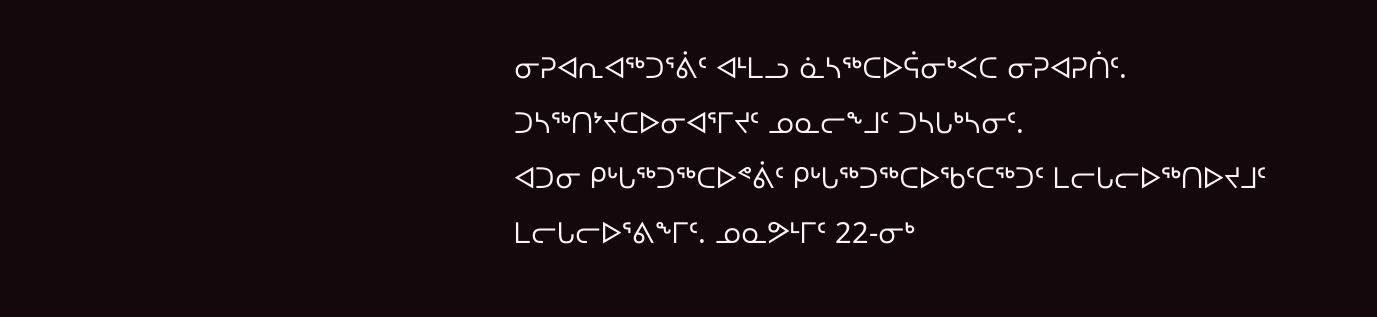ᓂᕈᐊᕆᐊᖅᑐᕐᕖᑦ ᐊᒻᒪᓗ ᓈᓴᖅᑕᐅᕌᓂᒃᐸᑕ ᓂᕈᐊᕈᑏᑦ. ᑐᓴᖅᑎᔾᔪᑕᐅᓂᐊᕐᒥᔪᑦ ᓄᓇᓕᖕᒧᑦ ᑐᓴᒐᒃᓴᓂᑦ.
ᐊᑐᓂ ᑭᒡᒐᖅᑐᖅᑕᐅᕝᕖᑦ ᑭᒡᒐᖅᑐᖅᑕᐅᖃᑦᑕᖅᑐᑦ ᒪᓕᒐᓕᐅᖅᑎᐅᔪᒧᑦ ᒪᓕᒐᓕᐅᕐᕕᖕᒥᑦ. ᓄᓇᕗᒻᒥᑦ 22-ᓂᒃ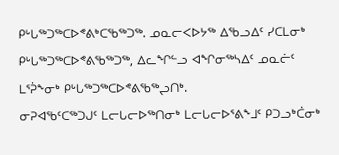ᑭᒡᒐᖅᑐᖅᑕᐅᕝᕕᒃᑕᖃᖅᑐᖅ. ᓄᓇᓕᐸᐅᔭᖅ ᐃᖃᓗᐃᑦ ᓯᑕᒪᓂᒃ ᑭᒡᒐᖅᑐᖅᑕᐅᕝᕕᖃᖅᑐᖅ, ᐃᓚᖏᓪᓗ ᐊᖏᓂᖅᓴᐃᑦ ᓄᓇᓖᑦ ᒪᕐᕉᖕᓂᒃ ᑭᒡᒐᖅᑐᖅᑕᐅᕝᕕᖃᖅᖢᑎᒃ.
ᓂᕈᐊᖃᑦᑕᖅᑐᒍᑦ ᒪᓕᒐᓕᐅᖅᑎᓂᒃ ᒪᓕᒐᓕᐅᕐᕕᖕᒧᑦ ᑭᑐᓗᒃᑖᓂᒃ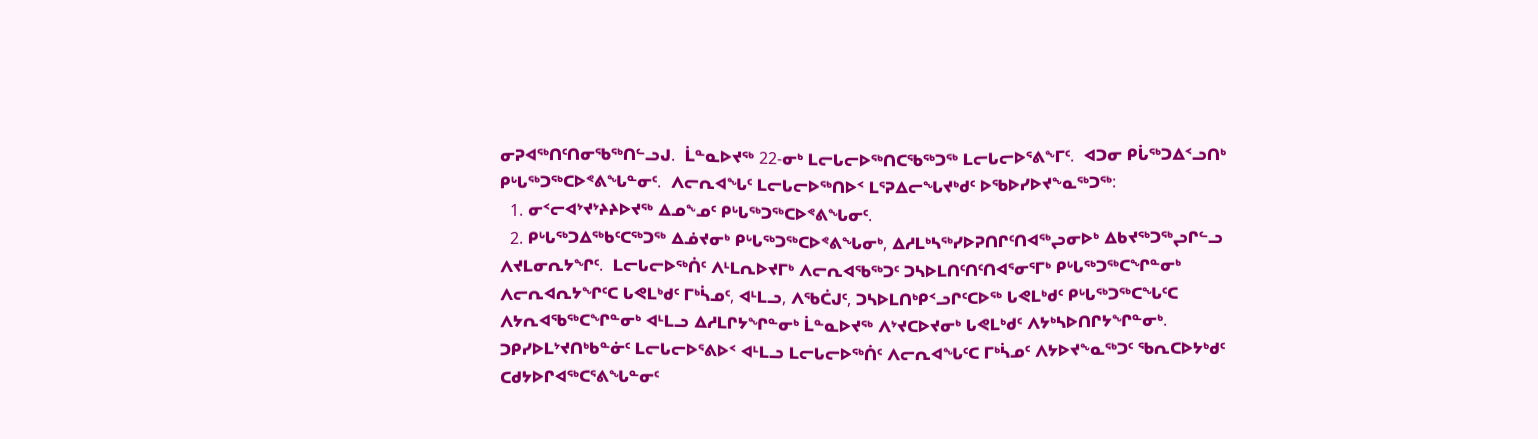ᓂᕈᐊᖅᑎᑦᑎᓂᖃᖅᑎᓪᓗᒍ.  ᒫᓐᓇᐅᔪᖅ 22-ᓂᒃ ᒪᓕᒐᓕᐅᖅᑎᑕᖃᖅᑐᖅ ᒪᓕᒐᓕᐅᕐᕕᖕᒥᑦ.  ᐊᑐᓂ ᑭᒑᖅᑐᐃᑉᓗᑎᒃ ᑭᒡᒐᖅᑐᖅᑕᐅᕝᕕᖓᓐᓂᑦ.  ᐱᓕᕆᐊᖓᑦ ᒪᓕᒐᓕᐅᖅᑎᐅᑉ ᒪᕐᕈᐃᓕᖓᔪᒃᑯᑦ ᐅᖃᐅᓯᐅᔪᖕᓇᖅᑐᖅ:
  1. ᓂᑉᓕᐊᔾᔪᔾᔨᔨᐅᔪᖅ ᐃᓄᖕᓄᑦ ᑭᒡᒐᖅᑐᖅᑕᐅᕝᕕᖓᓂᑦ.
  2. ᑭᒡᒐᖅᑐᐃᖅᑲᑦᑕᖅᑐᖅ ᐃᓅᔪᓂᒃ ᑭᒡᒐᖅᑐᖅᑕᐅᕝᕕᖓᓂᒃ, ᐃᓱᒪᒃᓴᖅᓯᐅᕈᑎᒋᑦᑎᐊᖅᖢᓂᐅᒃ ᐃᑲᔪᖅᑐᖅᖢᒋᓪᓗ ᐱᔪᒪᓂᕆᔭᖏᑦ.  ᒪᓕᒐᓕᐅᖅᑏᑦ ᐱᒻᒪᕆᐅᔪᒥᒃ ᐱᓕᕆᐊᖃᖅᑐᑦ ᑐᓴᐅᒪᑎᑦᑎᑦᑎᐊᕐᓂᕐᒥᒃ ᑭᒡᒐᖅᑐᖅᑕᖏᓐᓂᒃ  ᐱᓕᕆᐊᕆᔭᖏᑦᑕ ᒐᕙᒪᒃᑯᑦ ᒥᒃᓵᓄᑦ, ᐊᒻᒪᓗ, ᐱᖃᑖᒍᑦ, ᑐᓴᐅᒪᑎᒃᑭᑉᓗᒋᑦᑕᐅᖅ ᒐᕙᒪᒃᑯᑦ ᑭᒡᒐᖅᑐᖅᑕᖓᑦᑕ ᐱᔭᕆᐊᖃᖅᑕᖏᓐᓂᒃ ᐊᒻᒪᓗ ᐃᓱᒪᒋᔭᖏᓐᓂᒃ ᒫᓐᓇᐅᔪᖅ ᐱᔾᔪᑕᐅᔪᓂᒃ ᒐᕙᒪᒃᑯᑦ ᐱᔭᒃᓴᐅᑎᒋᔭᖏᓐᓂᒃ.
ᑐᑭᓯᐅᒪᔾᔪᑎᒃᑲᓐᓃᑦ ᒪᓕᒐᓕᐅᕐᕕᐅᑉ ᐊᒻᒪᓗ ᒪᓕᒐᓕᐅᖅᑏᑦ ᐱᓕᕆᐊᖓᑦᑕ ᒥᒃᓵᓄᑦ ᐱᔭᐅᔪᖕᓇᖅᑐᑦ ᖃᕆᑕᐅᔭᒃᑯᑦ ᑕᑯᔭᐅᒋᐊᖅᑕᕐᕕᖓᓐᓂᑦ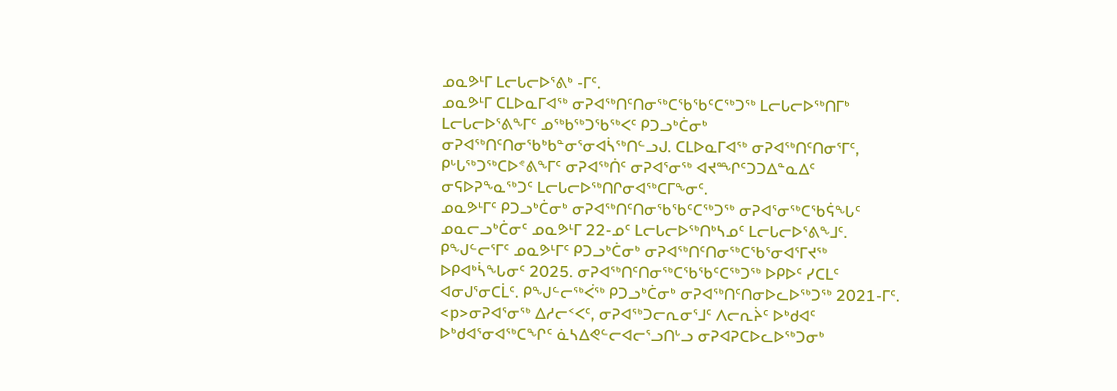ᓄᓇᕗᒻᒥ ᒪᓕᒐᓕᐅᕐᕕᒃ -ᒥᑦ.
ᓄᓇᕗᒻᒥ ᑕᒪᐅᓇᒥᐊᖅ ᓂᕈᐊᖅᑎᑦᑎᓂᖅᑕᖃᖃᑦᑕᖅᑐᖅ ᒪᓕᒐᓕᐅᖅᑎᒥᒃ ᒪᓕᒐᓕᐅᕐᕕᖕᒥᑦ ᓄᖅᑲᖅᑐᖃᖅᐸᑦ ᑭᑐᓗᒃᑖᓂᒃ ᓂᕈᐊᖅᑎᑦᑎᓂᖃᒃᑲᓐᓂᕐᓂᐊᓵᖅᑎᓪᓗᒍ. ᑕᒪᐅᓇᒥᐊᖅ ᓂᕈᐊᖅᑎᑦᑎᓂᕐᒥᑦ, ᑭᒡᒐᖅᑐᖅᑕᐅᕝᕕᖕᒥᑦ ᓂᕈᐊᖅᑏᑦ ᓂᕈᐊᕐᓂᖅ ᐊᔪᙱᑦᑐᑐᐃᓐᓇᐃᑦ ᓂᕋᐅᕈᖕᓇᖅᑐᑦ ᒪᓕᒐᓕᐅᖅᑎᒋᓂᐊᖅᑕᒥᖕᓂᑦ.
ᓄᓇᕗᒻᒥᑦ ᑭᑐᓗᒃᑖᓂᒃ ᓂᕈᐊᖅᑎᑦᑎᓂᖃᖃᑦᑕᖅᑐᖅ ᓂᕈᐊᕐᓂᖅᑕᖃᕌᖓᑦ ᓄᓇᓕᓗᒃᑖᓂᑦ ᓄᓇᕗᒻᒥ 22-ᓄᑦ ᒪᓕᒐᓕᐅᖅᑎᒃᓴᓄᑦ ᒪᓕᒐᓕᐅᕐᕕᖕᒧᑦ.
ᑭᖑᓪᓕᕐᒥᑦ ᓄᓇᕗᒻᒥᑦ ᑭᑐᓗᒃᑖᓂᒃ ᓂᕈᐊᖅᑎᑦᑎᓂᖅᑕᖃᕐᓂᐊᕐᒥᔪᖅ ᐅᑭᐊᒃᓵᖓᓂᑦ 2025. ᓂᕈᐊᖅᑎᑦᑎᓂᖅᑕᖃᖃᑦᑕᖅᑐᖅ ᐅᑭᐅᑦ ᓯᑕᒪᑦ ᐊᓂᒍᕐᓂᑕᒫᑦ. ᑭᖑᓪᓕᖅᐹᖅ ᑭᑐᓗᒃᑖᓂᒃ ᓂᕈᐊᖅᑎᑦᑎᓂᐅᓚᐅᖅᑐᖅ 2021-ᒥᑦ.
<p>ᓂᕈᐊᕐᓂᖅ ᐃᓱᓕᑉᐸᑦ, ᓂᕈᐊᖅᑐᓕᕆᓂᕐᒧᑦ ᐱᓕᕆᔩᑦ ᐅᒃᑯᐊᑦ ᐅᒃᑯᐊᕐᓂᐊᖅᑕᖏᑦ ᓈᓴᐃᕙᓪᓕᐊᓕᕐᓗᑎᒡᓗ ᓂᕈᐊᕈᑕᐅᓚᐅᖅᑐᓂᒃ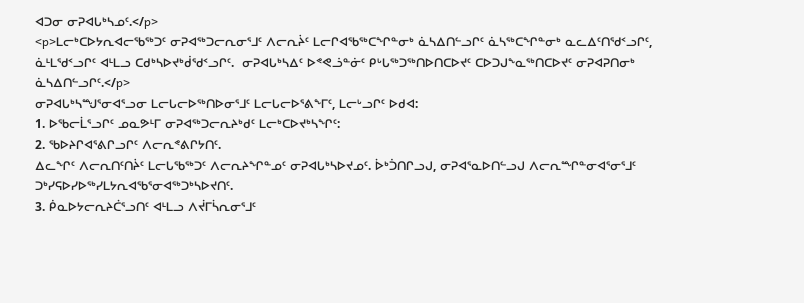ᐊᑐᓂ ᓂᕈᐊᒐᒃᓴᓄᑦ.</p>
<p>ᒪᓕᒃᑕᐅᔭᕆᐊᓕᖃᖅᑐᑦ ᓂᕈᐊᖅᑐᓕᕆᓂᕐᒧᑦ ᐱᓕᕆᔩᑦ ᒪᓕᒋᐊᖃᖅᑕᖏᓐᓂᒃ ᓈᓴᐃᑎᓪᓗᒋᑦ ᓈᓴᖅᑕᖏᓐᓂᒃ ᓇᓚᐃᑦᑎᖁᑉᓗᒋᑦ, ᓈᒻᒪᖁᑉᓗᒋᑦ ᐊᒻᒪᓗ ᑕᑯᒃᓴᐅᔪᒃᑰᖁᑉᓗᒋᑦ.  ᓂᕈᐊᒐᒃᓴᐃᑦ ᐅᕝᕙᓘᓐᓃᑦ ᑭᒡᒐᖅᑐᖅᑎᐅᑎᑕᐅᔪᑦ ᑕᐅᑐᒍᖕᓇᖅᑎᑕᐅᔪᑦ ᓂᕈᐊᕈᑎᓂᒃ ᓈᓴᐃᑎᓪᓗᒋᑦ.</p>
ᓂᕈᐊᒐᒃᓴᙳᕐᓂᐊᕐᓗᓂ ᒪᓕᒐᓕᐅᖅᑎᐅᓂᕐᒧᑦ ᒪᓕᒐᓕᐅᕐᕕᖕᒥᑦ, ᒪᓕᒡᓗᒋᑦ ᐅᑯᐊ:
1. ᐅᖃᓕᒫᕐᓗᒋᑦ ᓄᓇᕗᒻᒥ ᓂᕈᐊᖅᑐᓕᕆᔨᒃᑯᑦ ᒪᓕᒃᑕᐅᔪᒃᓴᖏᑦ:
2. ᖃᐅᔨᒋᐊᕐᕕᒋᓗᒋᑦ ᐱᓕᕆᕝᕕᒋᔭᑎᑦ.
ᐃᓚᖏᑦ ᐱᓕᕆᑎᑦᑎᔩᑦ ᒪᓕᒐᖃᖅᑐᑦ ᐱᓕᕆᔨᖏᓐᓄᑦ ᓂᕈᐊᒐᒃᓴᐅᔪᓄᑦ. ᐆᒃᑑᑎᒋᓗᒍ, ᓂᕈᐊᕐᓇᐅᑎᓪᓗᒍ ᐱᓕᕆᙱᓐᓂᐊᕐᓂᕐᒧᑦ ᑐᒃᓯᕋᐅᓯᐅᖅᓯᒪᔭᕆᐊᖃᕐᓂᐊᖅᑐᒃᓴᐅᔪᑎᑦ.
3. ᑮᓇᐅᔭᓕᕆᔨᑖᕐᓗᑎᑦ ᐊᒻᒪᓗ ᐱᔫᒥᓵᕆᓂᕐᒧᑦ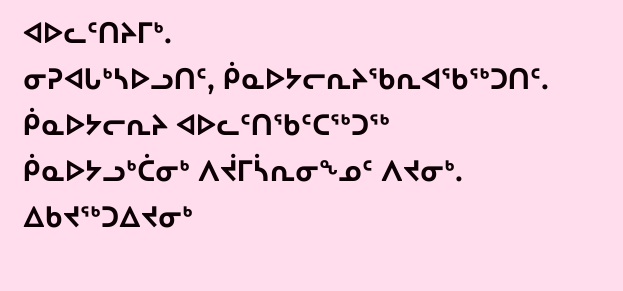ᐊᐅᓚᑦᑎᔨᒥᒃ.
ᓂᕈᐊᒐᒃᓴᐅᓗᑎᑦ, ᑮᓇᐅᔭᓕᕆᔨᖃᕆᐊᖃᖅᑐᑎᑦ. ᑮᓇᐅᔭᓕᕆᔨ ᐊᐅᓚᑦᑎᖃᑦᑕᖅᑐᖅ ᑮᓇᐅᔭᓗᒃᑖᓂᒃ ᐱᔫᒥᓵᕆᓂᖕᓄᑦ ᐱᔪᓂᒃ. ᐃᑲᔪᖅᑐᐃᔪᓂᒃ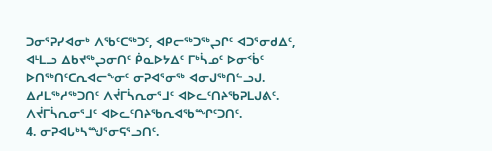ᑐᓂᕐᕈᓯᐊᓂᒃ ᐱᖃᑦᑕᖅᑐᑦ, ᐊᑭᓕᖅᑐᖅᖢᒋᑦ ᐊᑐᕐᓂᑯᐃᑦ, ᐊᒻᒪᓗ ᐃᑲᔪᖅᖢᓂᑎᑦ ᑮᓇᐅᔭᐃᑦ ᒥᒃᓵᓄᑦ ᐅᓂᑉᑳᑦ ᐅᑎᖅᑎᑦᑕᕆᐊᓕᖕᓂᑦ ᓂᕈᐊᕐᓂᖅ ᐊᓂᒍᖅᑎᓪᓗᒍ. ᐃᓱᒪᖅᓱᖅᑐᑎᑦ ᐱᔫᒥᓵᕆᓂᕐᒧᑦ ᐊᐅᓚᑦᑎᔨᖃᕈᒪᒍᕕᑦ. ᐱᔫᒥᓵᕆᓂᕐᒧᑦ ᐊᐅᓚᑦᑎᔨᖃᕆᐊᖃᙱᑦᑐᑎᑦ.
4. ᓂᕈᐊᒐᒃᓴᙳᕐᓂᕋᕐᓗᑎᑦ.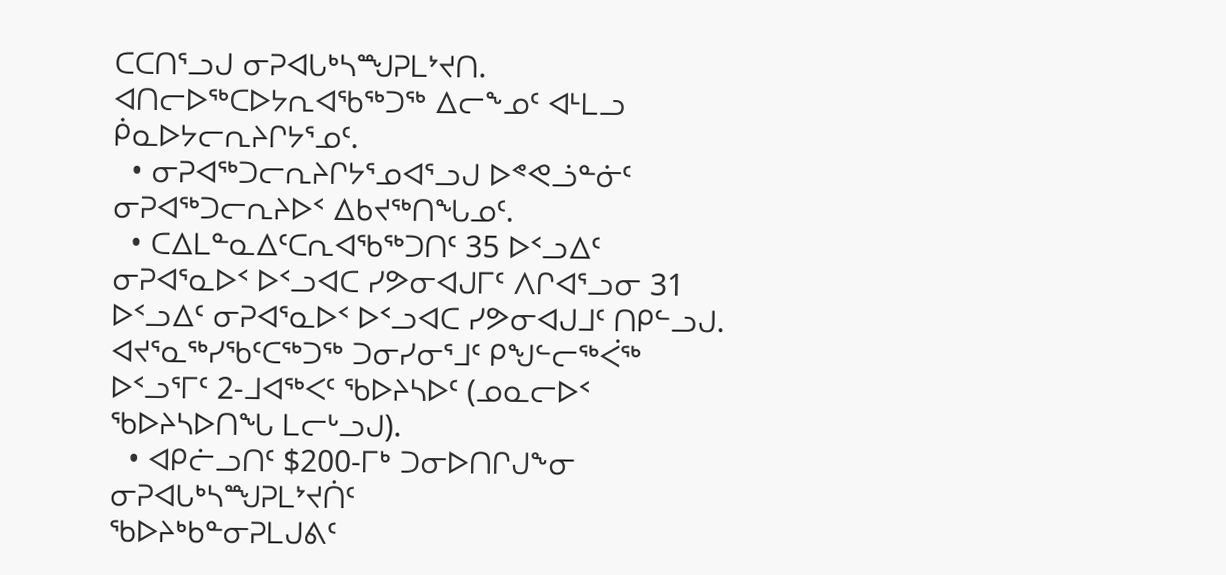ᑕᑕᑎᕐᓗᒍ ᓂᕈᐊᒐᒃᓴᙳᕈᒪᔾᔪᑎ. ᐊᑎᓕᐅᖅᑕᐅᔭᕆᐊᖃᖅᑐᖅ ᐃᓕᖕᓄᑦ ᐊᒻᒪᓗ ᑮᓇᐅᔭᓕᕆᔨᒋᔭᕐᓄᑦ.
  • ᓂᕈᐊᖅᑐᓕᕆᔨᒋᔭᕐᓄᐊᕐᓗᒍ ᐅᕝᕙᓘᓐᓃᑦ ᓂᕈᐊᖅᑐᓕᕆᔨᐅᑉ ᐃᑲᔪᖅᑎᖓᓄᑦ.
  • ᑕᐃᒪᓐᓇᐃᑦᑕᕆᐊᖃᖅᑐᑎᑦ 35 ᐅᑉᓗᐃᑦ ᓂᕈᐊᕐᓇᐅᑉ ᐅᑉᓗᐊᑕ ᓯᕗᓂᐊᒍᒥᑦ ᐱᒋᐊᕐᓗᓂ 31 ᐅᑉᓗᐃᑦ ᓂᕈᐊᕐᓇᐅᑉ ᐅᑉᓗᐊᑕ ᓯᕗᓂᐊᒍᒧᑦ ᑎᑭᓪᓗᒍ. ᐊᔪᕐᓇᖅᓯᖃᑦᑕᖅᑐᖅ ᑐᓂᓯᓂᕐᒧᑦ ᑭᖑᓪᓕᖅᐹᖅ ᐅᑉᓗᕐᒥᑦ 2-ᒧᐊᖅᐸᑦ ᖃᐅᔨᓴᐅᑦ (ᓄᓇᓕᐅᑉ ᖃᐅᔨᓴᐅᑎᖓ ᒪᓕᒡᓗᒍ).
  • ᐊᑭᓖᓗᑎᑦ $200-ᒥᒃ ᑐᓂᐅᑎᒋᒍᖕᓂ ᓂᕈᐊᒐᒃᓴᙳᕈᒪᔾᔪᑏᑦ
ᖃᐅᔨᒃᑲᓐᓂᕈᒪᒍᕕᑦ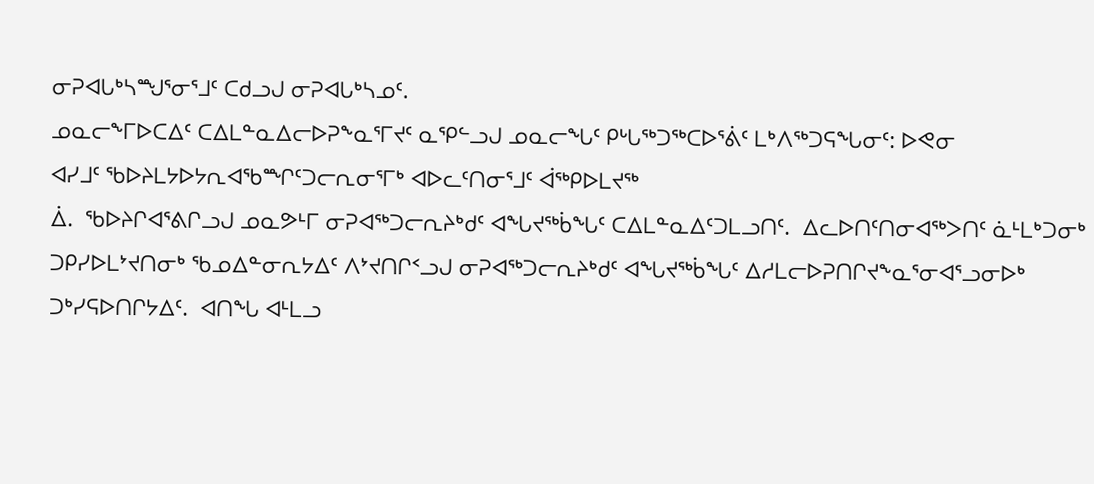ᓂᕈᐊᒐᒃᓴᙳᕐᓂᕐᒧᑦ ᑕᑯᓗᒍ ᓂᕈᐊᒐᒃᓴᓄᑦ.
ᓄᓇᓕᖕᒥᐅᑕᐃᑦ ᑕᐃᒪᓐᓇᐃᓕᐅᕈᖕᓇᕐᒥᔪᑦ ᓇᕿᓪᓗᒍ ᓄᓇᓕᖓᑦ ᑭᒡᒐᖅᑐᖅᑕᐅᕐᕖᑦ ᒪᒃᐱᖅᑐᕋᖓᓂᑦ: ᐅᕙᓂ
ᐊᓯᒧᑦ ᖃᐅᔨᒪᔭᐅᔭᕆᐊᖃᙱᑦᑐᓕᕆᓂᕐᒥᒃ ᐊᐅᓚᑦᑎᓂᕐᒧᑦ ᐋᖅᑭᐅᒪᔪᖅ
ᐄ.  ᖃᐅᔨᒋᐊᕐᕕᒋᓗᒍ ᓄᓇᕗᒻᒥ ᓂᕈᐊᖅᑐᓕᕆᔨᒃᑯᑦ ᐊᖓᔪᖅᑳᖓᑦ ᑕᐃᒪᓐᓇᐃᑦᑐᒪᓗᑎᑦ.  ᐃᓚᐅᑎᑦᑎᓂᐊᖅᐳᑎᑦ ᓈᒻᒪᒃᑐᓂᒃ ᑐᑭᓯᐅᒪᔾᔪᑎᓂᒃ ᖃᓄᐃᓐᓂᕆᔭᐃᑦ ᐱᔾᔪᑎᒋᑉᓗᒍ ᓂᕈᐊᖅᑐᓕᕆᔨᒃᑯᑦ ᐊᖓᔪᖅᑳᖓᑦ ᐃᓱᒪᓕᐅᕈᑎᒋᔪᖕᓇᕐᓂᐊᕐᓗᓂᐅᒃ ᑐᒃᓯᕋᐅᑎᒋᔭᐃᑦ.  ᐊᑎᖓ ᐊᒻᒪᓗ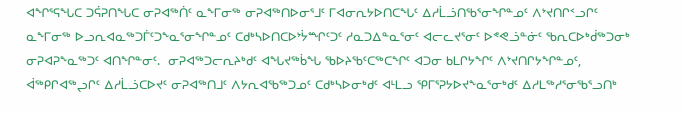ᐊᖏᕐᕋᖓᑕ ᑐᕌᕈᑎᖓᑕ ᓂᕈᐊᖅᑏᑦ ᓇᖕᒥᓂᖅ ᓂᕈᐊᖅᑎᐅᓂᕐᒧᑦ ᒥᐊᓂᕆᔭᐅᑎᑕᖓᑦ ᐃᓱᒫᓘᑎᖃᕐᓂᖏᓐᓄᑦ ᐱᔾᔪᑎᒋᑉᓗᒋᑦ ᓇᖕᒥᓂᖅ ᐅᓗᕆᐊᓇᖅᑐᒦᑦᑐᖕᓇᕐᓂᖏᓐᓄᑦ ᑕᑯᒃᓴᐅᑎᑕᐅᔾᔮᙱᑦᑐᑦ ᓱᓇᑐᐃᓐᓇᕐᓂᑦ ᐊᓕᓚᔪᕐᓂᑦ ᐅᕝᕙᓘᓐᓃᑦ ᖃᕆᑕᐅᒃᑰᖅᑐᓂᒃ ᓂᕈᐊᕈᖕᓇᖅᑐᑦ ᐊᑎᖏᓐᓂᑦ.  ᓂᕈᐊᖅᑐᓕᕆᔨᒃᑯᑦ ᐊᖓᔪᖅᑳᖓ ᖃᐅᔨᖃᑦᑕᖅᑕᖏᑦ ᐊᑐᓂ ᑲᒪᒋᔭᖏᑦ ᐱᔾᔪᑎᒋᔭᖏᓐᓄᑦ, ᐋᖅᑭᒋᐊᖅᖢᒋᑦ ᐃᓱᒫᓘᑕᐅᔪᑦ ᓂᕈᐊᖅᑎᒧᑦ ᐱᔭᕆᐊᖃᖅᑐᓄᑦ ᑕᑯᒃᓴᐅᓂᒃᑯᑦ ᐊᒻᒪᓗ ᕿᒥᕐᕈᔭᐅᔪᖕᓇᕐᓂᒃᑯᑦ ᐃᓱᒪᖅᓱᕐᓂᖃᕐᓗᑎᒃ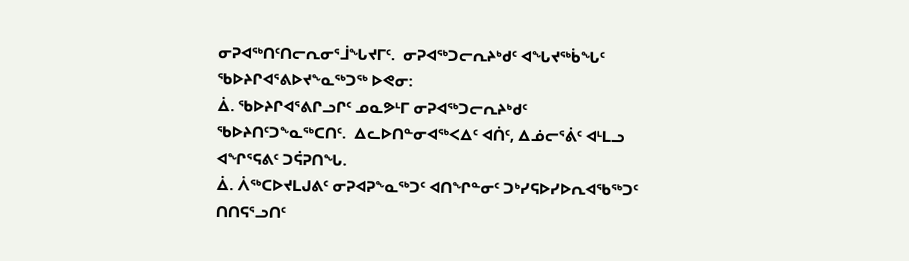ᓂᕈᐊᖅᑎᑦᑎᓕᕆᓂᕐᒨᖓᔪᒥᑦ.  ᓂᕈᐊᖅᑐᓕᕆᔨᒃᑯᑦ ᐊᖓᔪᖅᑳᖓᑦ ᖃᐅᔨᒋᐊᕐᕕᐅᔪᖕᓇᖅᑐᖅ ᐅᕙᓂ:
ᐄ. ᖃᐅᔨᒋᐊᕐᕕᒋᓗᒋᑦ ᓄᓇᕗᒻᒥ ᓂᕈᐊᖅᑐᓕᕆᔨᒃᑯᑦ ᖃᐅᔨᑎᑦᑐᖕᓇᖅᑕᑎᑦ.  ᐃᓚᐅᑎᓐᓂᐊᖅᐸᐃᑦ ᐊᑏᑦ, ᐃᓅᓕᕐᕖᑦ ᐊᒻᒪᓗ ᐊᖏᕐᕋᕕᑦ ᑐᕌᕈᑎᖓ.
ᐄ. ᐲᖅᑕᐅᔪᒪᒍᕕᑦ ᓂᕈᐊᕈᖕᓇᖅᑐᑦ ᐊᑎᖏᓐᓂᑦ ᑐᒃᓯᕋᐅᓯᐅᕆᐊᖃᖅᑐᑦ ᑎᑎᕋᕐᓗᑎᑦ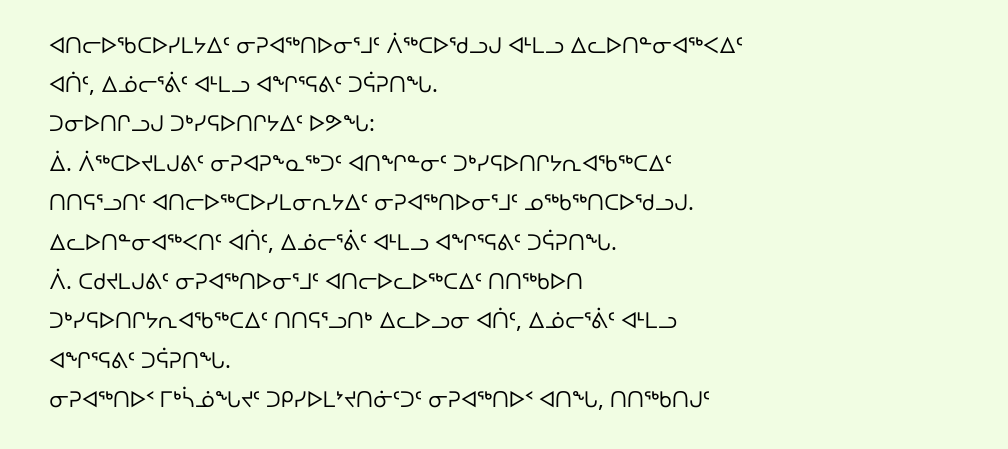ᐊᑎᓕᐅᖃᑕᐅᓯᒪᔭᐃᑦ ᓂᕈᐊᖅᑎᐅᓂᕐᒧᑦ ᐲᖅᑕᐅᖁᓗᒍ ᐊᒻᒪᓗ ᐃᓚᐅᑎᓐᓂᐊᖅᐸᐃᑦ ᐊᑏᑦ, ᐃᓅᓕᕐᕖᑦ ᐊᒻᒪᓗ ᐊᖏᕐᕋᕕᑦ ᑐᕌᕈᑎᖓ.
ᑐᓂᐅᑎᒋᓗᒍ ᑐᒃᓯᕋᐅᑎᒋᔭᐃᑦ ᐅᕗᖓ:
ᐄ. ᐲᖅᑕᐅᔪᒪᒍᕕᑦ ᓂᕈᐊᕈᖕᓇᖅᑐᑦ ᐊᑎᖏᓐᓂᑦ ᑐᒃᓯᕋᐅᑎᒋᔭᕆᐊᖃᖅᑕᐃᑦ ᑎᑎᕋᕐᓗᑎᑦ ᐊᑎᓕᐅᖅᑕᐅᓯᒪᓂᕆᔭᐃᑦ ᓂᕈᐊᖅᑎᐅᓂᕐᒧᑦ ᓄᖅᑲᖅᑎᑕᐅᖁᓗᒍ.  ᐃᓚᐅᑎᓐᓂᐊᖅᐸᑎᑦ ᐊᑏᑦ, ᐃᓅᓕᕐᕖᑦ ᐊᒻᒪᓗ ᐊᖏᕐᕋᕕᑦ ᑐᕌᕈᑎᖓ.
ᐲ. ᑕᑯᔪᒪᒍᕕᑦ ᓂᕈᐊᖅᑎᐅᓂᕐᒧᑦ ᐊᑎᓕᐅᓚᐅᖅᑕᐃᑦ ᑎᑎᖅᑲᐅᑎ ᑐᒃᓯᕋᐅᑎᒋᔭᕆᐊᖃᖅᑕᐃᑦ ᑎᑎᕋᕐᓗᑎᒃ ᐃᓚᐅᓗᓂ ᐊᑏᑦ, ᐃᓅᓕᕐᕖᑦ ᐊᒻᒪᓗ ᐊᖏᕐᕋᕕᑦ ᑐᕌᕈᑎᖓ.
ᓂᕈᐊᖅᑎᐅᑉ ᒥᒃᓵᓅᖓᔪᑦ ᑐᑭᓯᐅᒪᔾᔪᑎᓃᑦᑐᑦ ᓂᕈᐊᖅᑎᐅᑉ ᐊᑎᖓ, ᑎᑎᖅᑲᑎᒍᑦ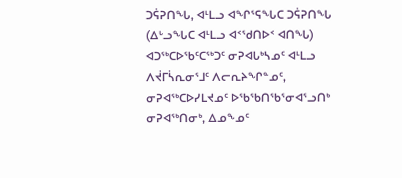ᑐᕌᕈᑎᖓ, ᐊᒻᒪᓗ ᐊᖏᕐᕋᖓᑕ ᑐᕌᕈᑎᖓ (ᐃᒡᓗᖓᑕ ᐊᒻᒪᓗ ᐊᑉᖁᑎᐅᑉ ᐊᑎᖓ) ᐊᑐᖅᑕᐅᖃᑦᑕᖅᑐᑦ ᓂᕈᐊᒐᒃᓴᓄᑦ ᐊᒻᒪᓗ ᐱᔫᒥᓵᕆᓂᕐᒧᑦ ᐱᓕᕆᔨᖏᓐᓄᑦ, ᓂᕈᐊᖅᑕᐅᓯᒪᔪᓄᑦ ᐅᖃᖃᑎᖃᕐᓂᐊᕐᓗᑎᒃ ᓂᕈᐊᖅᑎᓂᒃ, ᐃᓄᖕᓄᑦ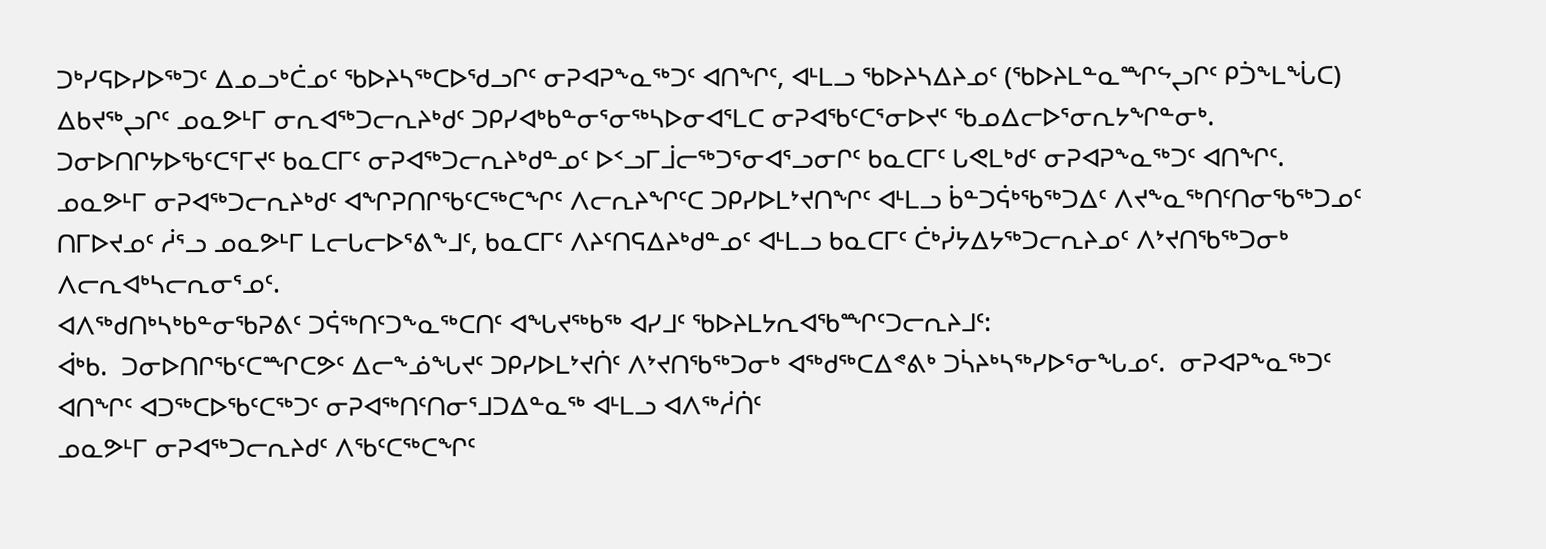ᑐᒃᓯᕋᐅᓯᐅᖅᑐᑦ ᐃᓄᓗᒃᑖᓄᑦ ᖃᐅᔨᓴᖅᑕᐅᖁᓗᒋᑦ ᓂᕈᐊᕈᖕᓇᖅᑐᑦ ᐊᑎᖏᑦ, ᐊᒻᒪᓗ ᖃᐅᔨᓴᐃᔨᓄᑦ (ᖃᐅᔨᒪᓐᓇᙱᖦᖢᒋᑦ ᑭᑑᖕᒪᖔᑕ) ᐃᑲᔪᖅᖢᒋᑦ ᓄᓇᕗᒻᒥ ᓂᕆᐊᖅᑐᓕᕆᔨᒃᑯᑦ ᑐᑭᓯᐊᒃᑲᓐᓂᕐᓂᖅᓴᐅᓂᐊᕐᒪᑕ ᓂᕈᐊᖃᑦᑕᕐᓂᐅᔪᑦ ᖃᓄᐃᓕᐅᕐᓂᕆᔭᖏᓐᓂᒃ.  ᑐᓂᐅᑎᒋᔭᐅᖃᑦᑕᕐᒥᔪᑦ ᑲᓇᑕᒥᑦ ᓂᕈᐊᖅᑐᓕᕆᔨᒃᑯᓐᓄᑦ ᐅᑉᓗᒥᒨᓕᖅᑐᕐᓂᐊᕐᓗᓂᒋᑦ ᑲᓇᑕᒥᑦ ᒐᕙᒪᒃᑯᑦ ᓂᕈᐊᕈᖕᓇᖅᑐᑦ ᐊᑎᖏᑦ.
ᓄᓇᕗᒻᒥ ᓂᕈᐊᖅᑐᓕᕆᔨᒃᑯᑦ ᐊᖏᕈᑎᒋᖃᑦᑕᖅᑕᖏᑦ ᐱᓕᕆᔨᖏᑦᑕ ᑐᑭᓯᐅᒪᔾᔪᑎᖏᑦ ᐊᒻᒪᓗ ᑳᓐᑐᕌᒃᖃᖅᑐᐃᑦ ᐱᔪᖕᓇᖅᑎᑦᑎᓂᖃᖅᑐᓄᑦ ᑎᒥᐅᔪᓄᑦ ᓲᕐᓗ ᓄᓇᕗᒻᒥ ᒪᓕᒐᓕᐅᕐᕕᖕᒧᑦ, ᑲᓇᑕᒥᑦ ᐱᔨᑦᑎᕋᐃᔨᒃᑯᓐᓄᑦ ᐊᒻᒪᓗ ᑲᓇᑕᒥᑦ ᑖᒃᓰᔭᐃᔭᖅᑐᓕᕆᔨᓄᑦ ᐱᔾᔪᑎᖃᖅᑐᓂᒃ ᐱᓕᕆᐊᒃᓴᓕᕆᓂᕐᓄᑦ.
ᐊᐱᖅᑯᑎᒃᓴᒃᑲᓐᓂᖃᕈᕕᑦ ᑐᕌᖅᑎᑦᑐᖕᓇᖅᑕᑎᑦ ᐊᖓᔪᖅᑲᖅ ᐊᓯᒧᑦ ᖃᐅᔨᒪᔭᕆᐊᖃᙱᑦᑐᓕᕆᔨᒧᑦ:
ᐋᒃᑲ.  ᑐᓂᐅᑎᒋᖃᑦᑕᙱᑕᕗᑦ ᐃᓕᖕᓅᖓᔪᑦ ᑐᑭᓯᐅᒪᔾᔪᑏᑦ ᐱᔾᔪᑎᖃᖅᑐᓂᒃ ᐊᖅᑯᖅᑕᐃᕝᕕᒃ ᑐᓵᔨᒃᓴᖅᓯᐅᕐᓂᖓᓄᑦ.  ᓂᕈᐊᕈᖕᓇᖅᑐᑦ ᐊᑎᖏᑦ ᐊᑐᖅᑕᐅᖃᑦᑕᖅᑐᑦ ᓂᕈᐊᖅᑎᑦᑎᓂᕐᒧᑐᐃᓐᓇᖅ ᐊᒻᒪᓗ ᐊᐱᖅᓲᑏᑦ
ᓄᓇᕗᒻᒥ ᓂᕈᐊᖅᑐᓕᕆᔨᑯᑦ ᐱᖃᑦᑕᖅᑕᖏᑦ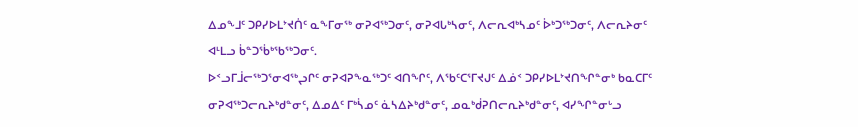ᐃᓄᖕᒧᑦ ᑐᑭᓯᐅᒪᔾᔪᑏᑦ ᓇᖕᒥᓂᖅ ᓂᕈᐊᖅᑐᓂᑦ, ᓂᕈᐊᒐᒃᓴᓂᑦ, ᐱᓕᕆᐊᒃᓴᓄᑦ ᐆᒃᑐᖅᑐᓂᑦ, ᐱᓕᕆᔨᓂᑦ ᐊᒻᒪᓗ ᑳᓐᑐᖄᒃᖃᖅᑐᓂᑦ.
ᐅᑉᓗᒥᒨᓕᖅᑐᕐᓂᐊᖅᖢᒋᑦ ᓂᕈᐊᕈᖕᓇᖅᑐᑦ ᐊᑎᖏᑦ, ᐱᖃᑦᑕᕐᒥᔪᒍᑦ ᐃᓅᑉ ᑐᑭᓯᐅᒪᔾᔪᑎᖏᓐᓂᒃ ᑲᓇᑕᒥᑦ ᓂᕈᐊᖅᑐᓕᕆᔨᒃᑯᓐᓂᑦ, ᐃᓄᐃᑦ ᒥᒃᓵᓄᑦ ᓈᓴᐃᔨᒃᑯᓐᓂᑦ, ᓄᓇᒃᑰᕈᑎᓕᕆᔨᒃᑯᓐᓂᑦ, ᐊᓯᖏᓐᓂᒡᓗ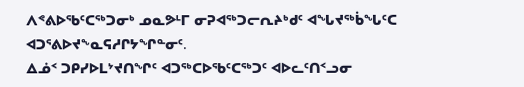ᐱᕝᕕᐅᖃᑦᑕᖅᑐᓂᒃ ᓄᓇᕗᒻᒥ ᓂᕈᐊᖅᑐᓕᕆᔨᒃᑯᑦ ᐊᖓᔪᖅᑳᖓᑦᑕ ᐊᑐᕐᕕᐅᔪᖕᓇᕋᓱᒋᔭᖏᓐᓂᑦ.
ᐃᓅᑉ ᑐᑭᓯᐅᒪᔾᔪᑎᖏᑦ ᐊᑐᖅᑕᐅᖃᑦᑕᖅᑐᑦ ᐊᐅᓚᑦᑎᑉᓗᓂ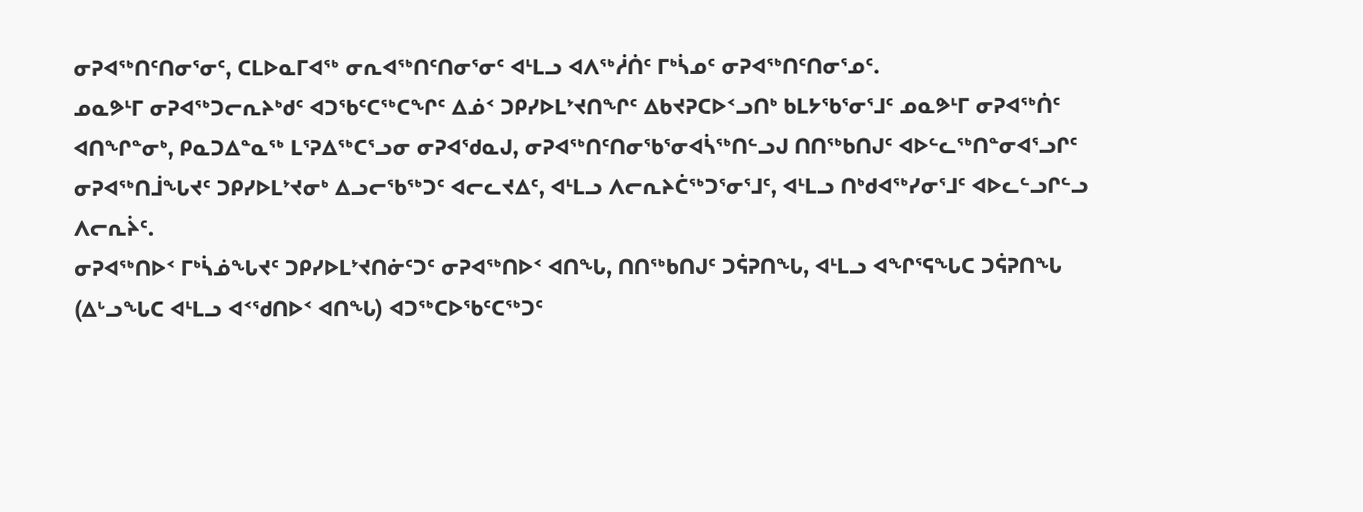ᓂᕈᐊᖅᑎᑦᑎᓂᕐᓂᑦ, ᑕᒪᐅᓇᒥᐊᖅ ᓂᕆᐊᖅᑎᑦᑎᓂᕐᓂᑦ ᐊᒻᒪᓗ ᐊᐱᖅᓲᑏᑦ ᒥᒃᓵᓄᑦ ᓂᕈᐊᖅᑎᑦᑎᓂᕐᓄᑦ.
ᓄᓇᕗᒻᒥ ᓂᕈᐊᖅᑐᓕᕆᔨᒃᑯᑦ ᐊᑐᖃᑦᑕᖅᑕᖏᑦ ᐃᓅᑉ ᑐᑭᓯᐅᒪᔾᔪᑎᖏᑦ ᐃᑲᔪᕈᑕᐅᑉᓗᑎᒃ ᑲᒪᔭᖃᕐᓂᕐᒧᑦ ᓄᓇᕗᒻᒥ ᓂᕈᐊᖅᑏᑦ ᐊᑎᖏᓐᓂᒃ, ᑭᓇᑐᐃᓐᓇᖅ ᒪᕐᕈᐃᖅᑕᕐᓗᓂ ᓂᕈᐊᖁᓇᒍ, ᓂᕈᐊᖅᑎᑦᑎᓂᖃᕐᓂᐊᓵᖅᑎᓪᓗᒍ ᑎᑎᖅᑲᑎᒍᑦ ᐊᐅᓪᓚᖅᑎᓐᓂᐊᕐᓗᒋᑦ ᓂᕈᐊᖅᑎᒨᖓᔪᑦ ᑐᑭᓯᐅᒪᔾᔪᓂᒃ ᐃᓗᓕᖃᖅᑐᑦ ᐊᓕᓚᔪᐃᑦ, ᐊᒻᒪᓗ ᐱᓕᕆᔨᑖᖅᑐᕐᓂᕐᒧᑦ, ᐊᒻᒪᓗ ᑎᒃᑯᐊᖅᓯᓂᕐᒧᑦ ᐊᐅᓚᓪᓗᒋᓪᓗ ᐱᓕᕆᔩᑦ.
ᓂᕈᐊᖅᑎᐅᑉ ᒥᒃᓵᓅᖓᔪᑦ ᑐᑭᓯᐅᒪᔾᔪᑎᓃᑦᑐᑦ ᓂᕈᐊᖅᑎᐅᑉ ᐊᑎᖓ, ᑎᑎᖅᑲᑎᒍᑦ ᑐᕌᕈᑎᖓ, ᐊᒻᒪᓗ ᐊᖏᕐᕋᖓᑕ ᑐᕌᕈᑎᖓ (ᐃᒡᓗᖓᑕ ᐊᒻᒪᓗ ᐊᑉᖁᑎᐅᑉ ᐊᑎᖓ) ᐊᑐᖅᑕᐅᖃᑦᑕᖅᑐᑦ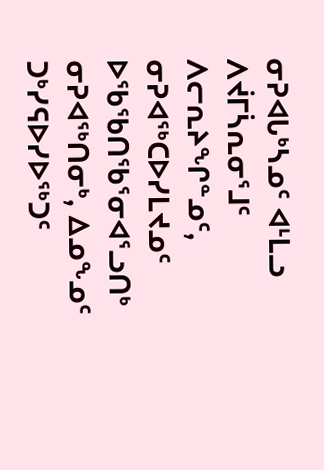ᓂᕈᐊᒐᒃᓴᓄᑦ ᐊᒻᒪᓗ ᐱᔫᒥᓵᕆᓂᕐᒧᑦ ᐱᓕᕆᔨᖏᓐᓄᑦ, ᓂᕈᐊᖅᑕᐅᓯᒪᔪᓄᑦ ᐅᖃᖃᑎᖃᕐᓂᐊᕐᓗᑎᒃ ᓂᕈᐊᖅᑎᓂᒃ, ᐃᓄᖕᓄᑦ ᑐᒃᓯᕋᐅᓯᐅᖅᑐᑦ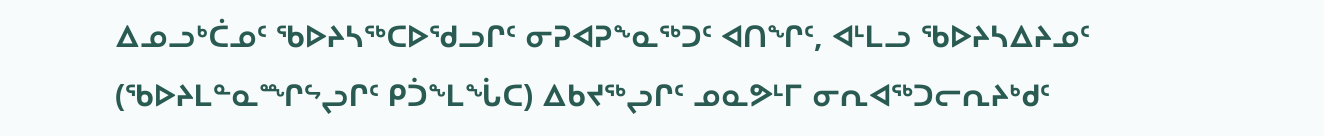ᐃᓄᓗᒃᑖᓄᑦ ᖃᐅᔨᓴᖅᑕᐅᖁᓗᒋᑦ ᓂᕈᐊᕈᖕᓇᖅᑐᑦ ᐊᑎᖏᑦ, ᐊᒻᒪᓗ ᖃᐅᔨᓴᐃᔨᓄᑦ (ᖃᐅᔨᒪᓐᓇᙱᖦᖢᒋᑦ ᑭᑑᖕᒪᖔᑕ) ᐃᑲᔪᖅᖢᒋᑦ ᓄᓇᕗᒻᒥ ᓂᕆᐊᖅᑐᓕᕆᔨᒃᑯᑦ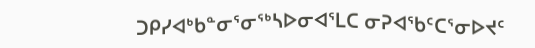ᑐᑭᓯᐊᒃᑲᓐᓂᕐᓂᖅᓴᐅᓂᐊᕐᒪᑕ ᓂᕈᐊᖃᑦᑕᕐᓂᐅᔪᑦ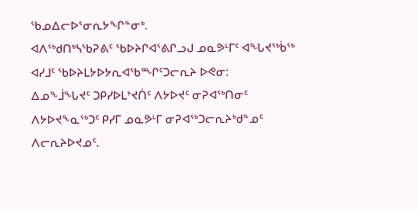ᖃᓄᐃᓕᐅᕐᓂᕆᔭᖏᓐᓂᒃ.
ᐊᐱᖅᑯᑎᒃᓴᖃᕈᕕᑦ ᖃᐅᔨᒋᐊᕐᕕᒋᓗᒍ ᓄᓇᕗᒻᒥᑦ ᐊᖓᔪᖅᑳᖅ ᐊᓯᒧᑦ ᖃᐅᔨᒪᔭᐅᔭᕆᐊᖃᙱᑦᑐᓕᕆᔨ ᐅᕙᓂ:
ᐃᓄᖕᒨᖓᔪᑦ ᑐᑭᓯᐅᒪᔾᔪᑏᑦ ᐱᔭᐅᔪᑦ ᓂᕈᐊᖅᑎᓂᑦ ᐱᔭᐅᔪᖕᓇᖅᑐᑦ ᑭᓯᒥ ᓄᓇᕗᒻᒥ ᓂᕈᐊᖅᑐᓕᕆᔨᒃᑯᓐᓄᑦ ᐱᓕᕆᔨᐅᔪᓄᑦ.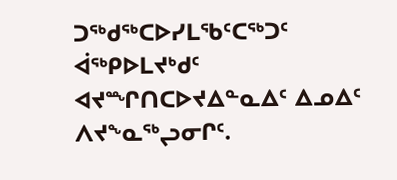ᑐᖅᑯᖅᑕᐅᓯᒪᖃᑦᑕᖅᑐᑦ ᐋᖅᑭᐅᒪᔪᒃᑯᑦ ᐊᔪᙱᑎᑕᐅᔪᐃᓐᓇᐃᑦ ᐃᓄᐃᑦ ᐱᔪᖕᓇᖅᖢᓂᒋᑦ.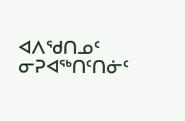ᐊᐱᖁᑎᓄᑦ ᓂᕈᐊᖅᑎᑦᑎᓃᑦ